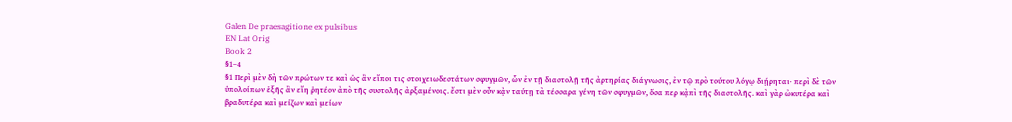Galen De praesagitione ex pulsibus
EN Lat Orig
Book 2
§1–4
§1 Περὶ μὲν δὴ τῶν πρώτων τε καὶ ὡς ἂν εἴποι τις στοιχειωδεστάτων σφυγμῶν, ὧν ἐν τῇ διαστολῇ τῆς ἀρτηρίας διάγνωσις, ἐν τῷ πρὸ τούτου λόγῳ διῄρηται· περὶ δὲ τῶν ὑπολοίπων ἑξῆς ἂν εἴη ῥητέον ἀπὸ τῆς συστολῆς ἀρξαμένοις. ἔστι μὲν οὖν κᾀν ταύτῃ τὰ τέσσαρα γένη τῶν σφυγμῶν, ὅσα περ κᾀπὶ τῆς διαστολῆς. καὶ γὰρ ὠκυτέρα καὶ βραδυτέρα καὶ μείζων καὶ μείων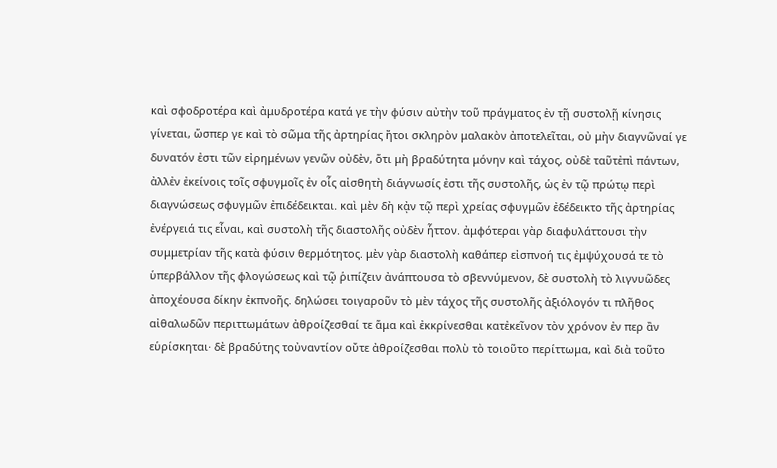καὶ σφοδροτέρα καὶ ἀμυδροτέρα κατά γε τὴν φύσιν αὐτὴν τοῦ πράγματος ἐν τῇ συστολῇ κίνησις γίνεται, ὥσπερ γε καὶ τὸ σῶμα τῆς ἀρτηρίας ἤτοι σκληρὸν μαλακὸν ἀποτελεῖται, οὐ μὴν διαγνῶναί γε δυνατόν ἐστι τῶν εἰρημένων γενῶν οὐδὲν, ὅτι μὴ βραδύτητα μόνην καὶ τάχος, οὐδὲ ταῦτἐπὶ πάντων, ἀλλἐν ἐκείνοις τοῖς σφυγμοῖς ἐν οἷς αἰσθητὴ διάγνωσίς ἐστι τῆς συστολῆς, ὡς ἐν τῷ πρώτῳ περὶ διαγνώσεως σφυγμῶν ἐπιδέδεικται. καὶ μὲν δὴ κᾀν τῷ περὶ χρείας σφυγμῶν ἐδέδεικτο τῆς ἀρτηρίας ἐνέργειά τις εἶναι, καὶ συστολὴ τῆς διαστολῆς οὐδὲν ἧττον. ἀμφότεραι γὰρ διαφυλάττουσι τὴν συμμετρίαν τῆς κατὰ φύσιν θερμότητος. μὲν γὰρ διαστολὴ καθάπερ εἰσπνοή τις ἐμψύχουσά τε τὸ ὑπερβάλλον τῆς φλογώσεως καὶ τῷ ῥιπίζειν ἀνάπτουσα τὸ σβεννύμενον, δὲ συστολὴ τὸ λιγνυῶδες ἀποχέουσα δίκην ἐκπνοῆς. δηλώσει τοιγαροῦν τὸ μὲν τάχος τῆς συστολῆς ἀξιόλογόν τι πλῆθος αἰθαλωδῶν περιττωμάτων ἀθροίζεσθαί τε ἅμα καὶ ἐκκρίνεσθαι κατἐκεῖνον τὸν χρόνον ἐν περ ἂν εὑρίσκηται· δὲ βραδύτης τοὐναντίον οὔτε ἀθροίζεσθαι πολὺ τὸ τοιοῦτο περίττωμα, καὶ διὰ τοῦτο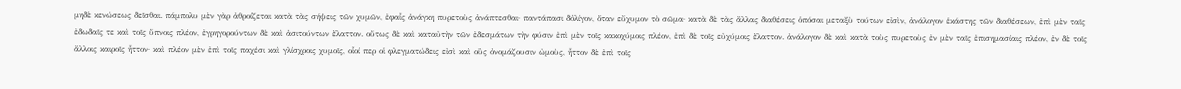μηδὲ κενώσεως δεῖσθαι. πάμπολυ μὲν γὰρ ἀθροίζεται κατὰ τὰς σήψεις τῶν χυμῶν, ἐφαἷς ἀνάγκη πυρετοὺς ἀνάπτεσθαι· παντάπασι δὀλίγον, ὅταν εὔχυμον τὸ σῶμα· κατὰ δὲ τὰς ἄλλας διαθέσεις ὁπόσαι μεταξὺ τούτων εἰσὶν, ἀνάλογον ἑκάστης τῶν διαθέσεων, ἐπὶ μὲν ταῖς ἐδωδαῖς τε καὶ τοῖς ὕπνοις πλέον, ἐγρηγορούντων δὲ καὶ ἀσιτούντων ἔλαττον. οὕτως δὲ καὶ καταὐτὴν τῶν ἐδεσμάτων τὴν φύσιν ἐπὶ μὲν τοῖς κακοχύμοις πλέον, ἐπὶ δὲ τοῖς εὐχύμοις ἔλαττον. ἀνάλογον δὲ καὶ κατὰ τοὺς πυρετοὺς ἐν μὲν ταῖς ἐπισημασίαις πλέον, ἐν δὲ τοῖς ἄλλοις καιροῖς ἧττον· καὶ πλέον μὲν ἐπὶ τοῖς παχέσι καὶ γλίσχροις χυμοῖς, οἷοί περ οἱ φλεγματώδεις εἰσὶ καὶ οὓς ὀνομάζουσιν ὠμοὺς, ἧττον δὲ ἐπὶ τοῖς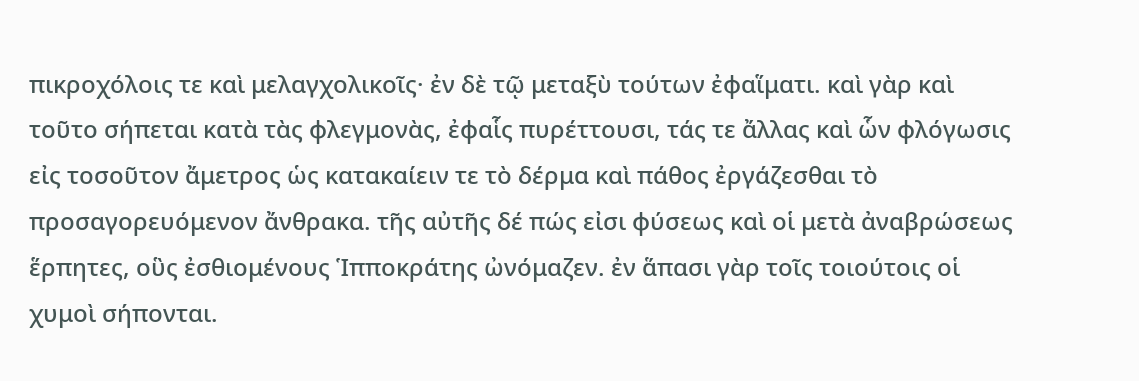πικροχόλοις τε καὶ μελαγχολικοῖς· ἐν δὲ τῷ μεταξὺ τούτων ἐφαἵματι. καὶ γὰρ καὶ τοῦτο σήπεται κατὰ τὰς φλεγμονὰς, ἐφαἷς πυρέττουσι, τάς τε ἄλλας καὶ ὧν φλόγωσις εἰς τοσοῦτον ἄμετρος ὡς κατακαίειν τε τὸ δέρμα καὶ πάθος ἐργάζεσθαι τὸ προσαγορευόμενον ἄνθρακα. τῆς αὐτῆς δέ πώς εἰσι φύσεως καὶ οἱ μετὰ ἀναβρώσεως ἕρπητες, οὓς ἐσθιομένους Ἱπποκράτης ὠνόμαζεν. ἐν ἅπασι γὰρ τοῖς τοιούτοις οἱ χυμοὶ σήπονται.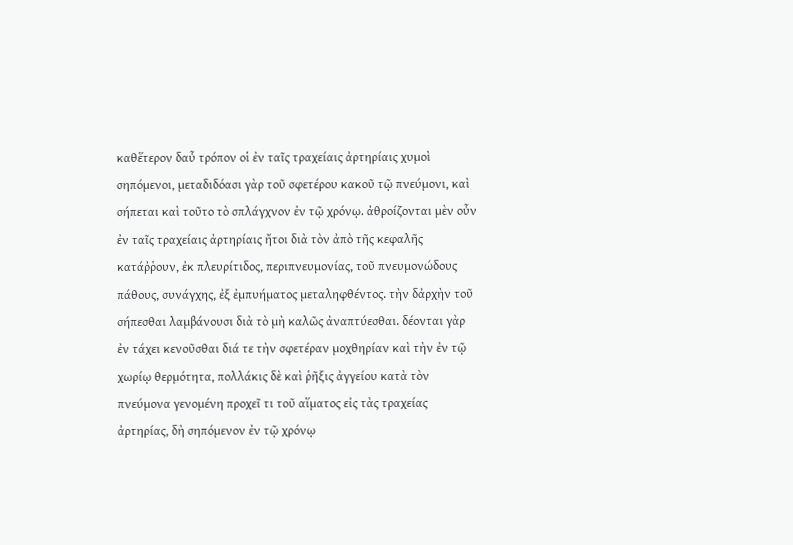καθἕτερον δαὖ τρόπον οἱ ἐν ταῖς τραχείαις ἀρτηρίαις χυμοὶ σηπόμενοι, μεταδιδόασι γὰρ τοῦ σφετέρου κακοῦ τῷ πνεύμονι, καὶ σήπεται καὶ τοῦτο τὸ σπλάγχνον ἐν τῷ χρόνῳ. ἀθροίζονται μὲν οὖν ἐν ταῖς τραχείαις ἀρτηρίαις ἤτοι διὰ τὸν ἀπὸ τῆς κεφαλῆς κατάῤῥουν, ἐκ πλευρίτιδος, περιπνευμονίας, τοῦ πνευμονώδους πάθους, συνάγχης, ἐξ ἐμπυήματος μεταληφθέντος. τὴν δἀρχὴν τοῦ σήπεσθαι λαμβάνουσι διὰ τὸ μὴ καλῶς ἀναπτύεσθαι. δέονται γὰρ ἐν τάχει κενοῦσθαι διά τε τὴν σφετέραν μοχθηρίαν καὶ τὴν ἐν τῷ χωρίῳ θερμότητα, πολλάκις δὲ καὶ ῥῆξις ἀγγείου κατὰ τὸν πνεύμονα γενομένη προχεῖ τι τοῦ αἵματος εἰς τὰς τραχείας ἀρτηρίας, δὴ σηπόμενον ἐν τῷ χρόνῳ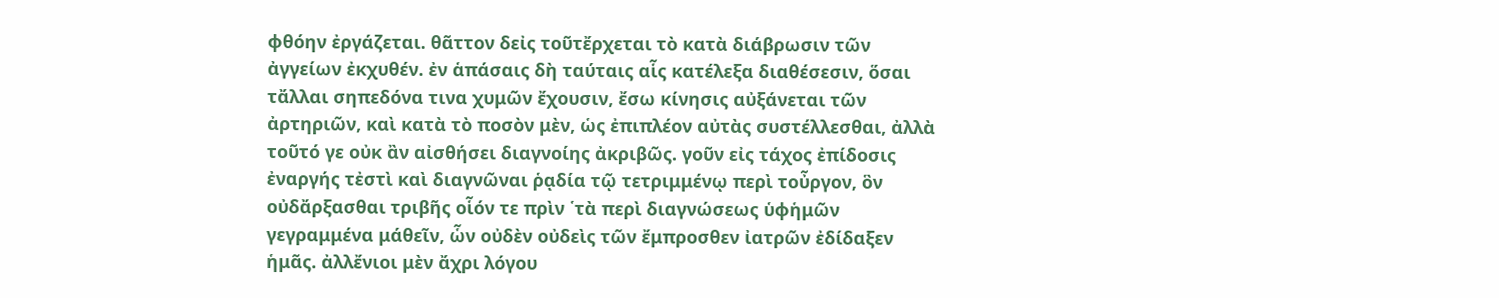φθόην ἐργάζεται. θᾶττον δεἰς τοῦτἔρχεται τὸ κατὰ διάβρωσιν τῶν ἀγγείων ἐκχυθέν. ἐν ἁπάσαις δὴ ταύταις αἷς κατέλεξα διαθέσεσιν, ὅσαι τἄλλαι σηπεδόνα τινα χυμῶν ἔχουσιν, ἔσω κίνησις αὐξάνεται τῶν ἀρτηριῶν, καὶ κατὰ τὸ ποσὸν μὲν, ὡς ἐπιπλέον αὐτὰς συστέλλεσθαι, ἀλλὰ τοῦτό γε οὐκ ἂν αἰσθήσει διαγνοίης ἀκριβῶς. γοῦν εἰς τάχος ἐπίδοσις ἐναργής τἐστὶ καὶ διαγνῶναι ῥᾳδία τῷ τετριμμένῳ περὶ τοὖργον, ὃν οὐδἄρξασθαι τριβῆς οἷόν τε πρὶν ῾τὰ περὶ διαγνώσεως ὑφἡμῶν γεγραμμένα μάθεῖν, ὧν οὐδὲν οὐδεὶς τῶν ἔμπροσθεν ἰατρῶν ἐδίδαξεν ἡμᾶς. ἀλλἔνιοι μὲν ἄχρι λόγου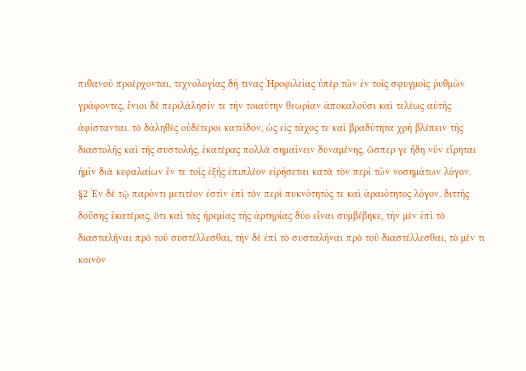πιθανοῦ προέρχονται, τεχνολογίας δή τινας Ἡροφιλείας ὑπὲρ τῶν ἐν τοῖς σφυγμοῖς ῥυθμῶν γράφοντες, ἔνιοι δὲ περιλάλησίν τε τὴν τοιαύτην θεωρίαν ἀποκαλοῦσι καὶ τελέως αὐτῆς ἀφίστανται. τὸ δἀληθὲς οὐδέτεροι κατεῖδον, ὡς εἰς τάχος τε καὶ βραδύτητα χρὴ βλέπειν τῆς διαστολῆς καὶ τῆς συστολῆς, ἑκατέρας πολλὰ σημαίνειν δυναμένης, ὥσπερ γε ἤδη νῦν εἴρηται ἡμῖν διὰ κεφαλαίων ἔν τε τοῖς ἑξῆς ἐπιπλέον εἰρήσεται κατὰ τὸν περὶ τῶν νοσημάτων λόγον.
§2 Ἐν δὲ τῷ παρόντι μετιτέον ἐστὶν ἐπὶ τὸν περὶ πυκνότητός τε καὶ ἀραιότητος λόγον. διττῆς δοὔσης ἑκατέρας, ὅτι καὶ τὰς ἠρεμίας τῆς ἀρτηρίας δύο εἶναι συμβέβηκε, τὴν μὲν ἐπὶ τὸ διασταλῆναι πρὸ τοῦ συστέλλεσθαι, τὴν δὲ ἐπὶ τὸ συσταλῆναι πρὸ τοῦ διαστέλλεσθαι, τὸ μέν τι κοινὸν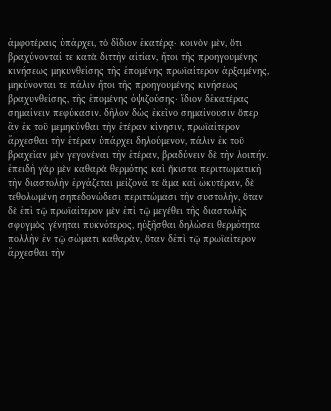ἀμφοτέραις ὑπάρχει, τὸ δἴδιον ἑκατέρᾳ· κοινὸν μὲν, ὅτι βραχύνονταί τε κατὰ διττὴν αἰτίαν, ἤτοι τῆς προηγουμένης κινήσεως μηκυνθείσης τῆς ἑπομένης πρωϊαίτερον ἀρξαμένης,  μηκύνονται τε πάλιν ἤτοι τῆς προηγουμένης κινήσεως βραχυνθείσης, τῆς ἑπομένης ὀψιζούσης· ἴδιον δἑκατέρας σημαίνειν πεφύκασιν. δῆλον δὡς ἐκεῖνο σημαίνουσιν ὅπερ ἂν ἐκ τοῦ μεμηκύνθαι τὴν ἑτέραν κίνησιν, πρωϊαίτερον ἄρχεσθαι τὴν ἑτέραν ὑπάρχει δηλούμενον, πάλιν ἐκ τοῦ βραχεῖαν μὲν γεγονέναι τὴν ἑτέραν, βραδύνειν δὲ τὴν λοιπήν. ἐπειδὴ γὰρ μὲν καθαρὰ θερμότης καὶ ἥκιστα περιττωματικὴ τὴν διαστολὴν ἐργάζεται μείζονά τε ἅμα καὶ ὠκυτέραν, δὲ τεθολωμένη σηπεδονώδεσι περιττώμασι τὴν συστολὴν, ὅταν δὲ ἐπὶ τῷ πρωϊαίτερον μὲν ἐπὶ τῷ μεγέθει τῆς διαστολῆς σφυγμὸς γένηται πυκνότερος, ηὐξῆσθαι δηλώσει θερμότητα πολλὴν ἐν τῷ σώματι καθαρὰν, ὅταν δἐπὶ τῷ πρωϊαίτερον ἄρχεσθαι τὴν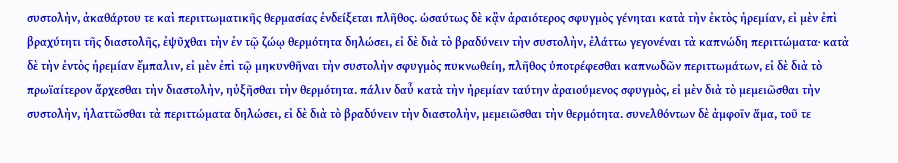συστολὴν, ἀκαθάρτου τε καὶ περιττωματικῆς θερμασίας ἐνδείξεται πλῆθος. ὡσαύτως δὲ κᾂν ἀραιότερος σφυγμὸς γένηται κατὰ τὴν ἐκτὸς ἠρεμίαν, εἰ μὲν ἐπὶ βραχύτητι τῆς διαστολῆς, ἐψῦχθαι τὴν ἐν τῷ ζώῳ θερμότητα δηλώσει, εἰ δὲ διὰ τὸ βραδύνειν τὴν συστολὴν, ἐλάττω γεγονέναι τὰ καπνώδη περιττώματα· κατὰ δὲ τὴν ἐντὸς ἠρεμίαν ἔμπαλιν, εἰ μὲν ἐπὶ τῷ μηκυνθῆναι τὴν συστολὴν σφυγμὸς πυκνωθείη, πλῆθος ὑποτρέφεσθαι καπνωδῶν περιττωμάτων, εἰ δὲ διὰ τὸ πρωϊαίτερον ἄρχεσθαι τὴν διαστολὴν, ηὐξῆσθαι τὴν θερμότητα. πάλιν δαὖ κατὰ τὴν ἠρεμίαν ταύτην ἀραιούμενος σφυγμὸς, εἰ μὲν διὰ τὸ μεμειῶσθαι τὴν συστολὴν, ἠλαττῶσθαι τὰ περιττώματα δηλώσει, εἰ δὲ διὰ τὸ βραδύνειν τὴν διαστολὴν, μεμειῶσθαι τὴν θερμότητα. συνελθόντων δὲ ἀμφοῖν ἅμα, τοῦ τε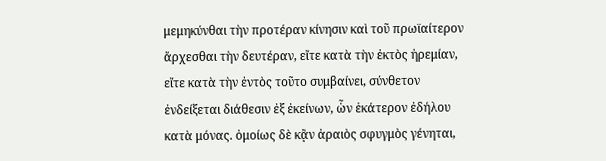μεμηκύνθαι τὴν προτέραν κίνησιν καὶ τοῦ πρωϊαίτερον ἄρχεσθαι τὴν δευτέραν, εἴτε κατὰ τὴν ἐκτὸς ἠρεμίαν, εἴτε κατὰ τὴν ἐντὸς τοῦτο συμβαίνει, σύνθετον ἐνδείξεται διάθεσιν ἐξ ἐκείνων, ὧν ἑκάτερον ἐδήλου κατὰ μόνας. ὁμοίως δὲ κᾂν ἀραιὸς σφυγμὸς γένηται,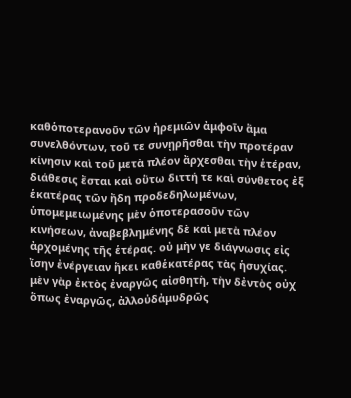καθὁποτερανοῦν τῶν ἠρεμιῶν ἀμφοῖν ἅμα συνελθόντων, τοῦ τε συνῃρῆσθαι τὴν προτέραν κίνησιν καὶ τοῦ μετὰ πλέον ἄρχεσθαι τὴν ἑτέραν, διάθεσις ἔσται καὶ οὕτω διττή τε καὶ σύνθετος ἐξ ἑκατέρας τῶν ἤδη προδεδηλωμένων, ὑπομεμειωμένης μὲν ὁποτερασοῦν τῶν κινήσεων, ἀναβεβλημένης δὲ καὶ μετὰ πλέον ἀρχομένης τῆς ἑτέρας. οὐ μὴν γε διάγνωσις εἰς ἴσην ἐνέργειαν ἥκει καθἑκατέρας τὰς ἡσυχίας. μὲν γὰρ ἐκτὸς ἐναργῶς αἰσθητὴ, τὴν δἐντὸς οὐχ ὅπως ἐναργῶς, ἀλλοὐδἀμυδρῶς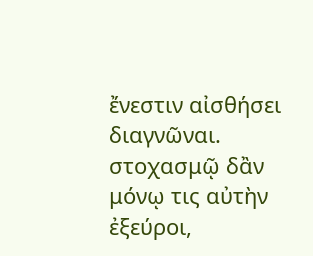ἔνεστιν αἰσθήσει διαγνῶναι. στοχασμῷ δἂν μόνῳ τις αὐτὴν ἐξεύροι,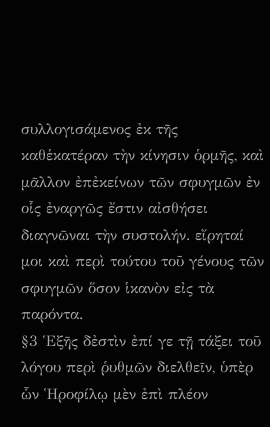συλλογισάμενος ἐκ τῆς καθἑκατέραν τὴν κίνησιν ὁρμῆς, καὶ μᾶλλον ἐπἐκείνων τῶν σφυγμῶν ἐν οἷς ἐναργῶς ἔστιν αἰσθήσει διαγνῶναι τὴν συστολήν. εἴρηταί μοι καὶ περὶ τούτου τοῦ γένους τῶν σφυγμῶν ὅσον ἱκανὸν εἰς τὰ παρόντα.
§3 Ἑξῆς δἐστὶν ἐπί γε τῇ τάξει τοῦ λόγου περὶ ῥυθμῶν διελθεῖν, ὑπὲρ ὧν Ἡροφίλῳ μὲν ἐπὶ πλέον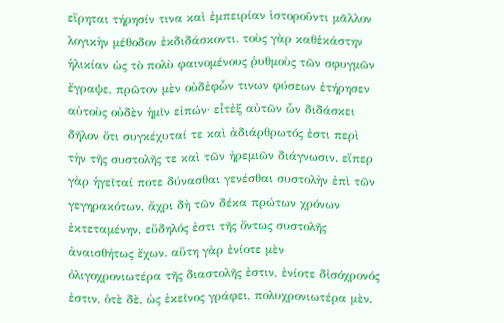εἴρηται τήρησίν τινα καὶ ἐμπειρίαν ἱστοροῦντι μᾶλλον λογικὴν μέθοδον ἐκδιδάσκοντι. τοὺς γὰρ καθἑκάστην ἡλικίαν ὡς τὸ πολὺ φαινομένους ῥυθμοὺς τῶν σφυγμῶν ἔγραψε, πρῶτον μὲν οὐδἐφὧν τινων φύσεων ἐτήρησεν αὐτοὺς οὐδὲν ἡμῖν εἰπών· εἶτἐξ αὐτῶν ὧν διδάσκει δῆλον ὅτι συγκέχυταί τε καὶ ἀδιάρθρωτός ἐστι περὶ τὴν τῆς συστολῆς τε καὶ τῶν ἠρεμιῶν διάγνωσιν. εἴπερ γὰρ ἡγεῖταί ποτε δύνασθαι γενέσθαι συστολὴν ἐπὶ τῶν γεγηρακότων, ἄχρι δὴ τῶν δέκα πρώτων χρόνων ἐκτεταμένην, εὔδηλός ἐστι τῆς ὄντως συστολῆς ἀναισθήτως ἔχων. αὕτη γὰρ ἐνίοτε μὲν ὀλιγοχρονιωτέρα τῆς διαστολῆς ἐστιν, ἐνίοτε δἰσόχρονός ἐστιν, ὁτὲ δὲ, ὡς ἐκεῖνος γράφει, πολυχρονιωτέρα μὲν,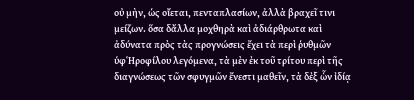οὐ μὴν, ὡς οἴεται, πενταπλασίων, ἀλλὰ βραχεῖ τινι μείζων. ὅσα δἄλλα μοχθηρὰ καὶ ἀδιάρθρωτα καὶ ἀδύνατα πρὸς τὰς προγνώσεις ἔχει τὰ περὶ ῥυθμῶν ὑφἩροφίλου λεγόμενα, τὰ μὲν ἐκ τοῦ τρίτου περὶ τῆς διαγνώσεως τῶν σφυγμῶν ἔνεστι μαθεῖν, τὰ δἐξ ὧν ἰδίᾳ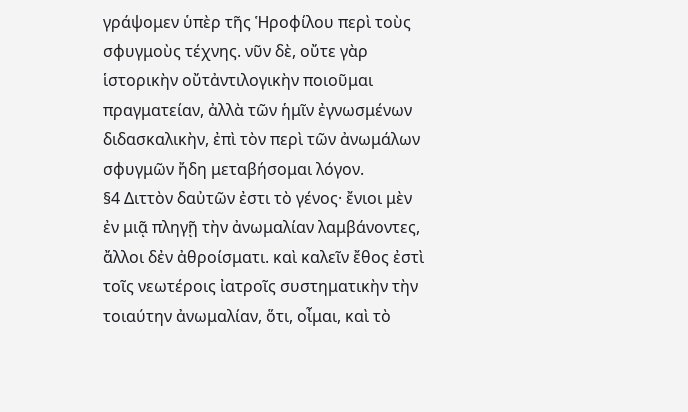γράψομεν ὑπὲρ τῆς Ἡροφίλου περὶ τοὺς σφυγμοὺς τέχνης. νῦν δὲ, οὔτε γὰρ ἱστορικὴν οὔτἀντιλογικὴν ποιοῦμαι πραγματείαν, ἀλλὰ τῶν ἡμῖν ἐγνωσμένων διδασκαλικὴν, ἐπὶ τὸν περὶ τῶν ἀνωμάλων σφυγμῶν ἤδη μεταβήσομαι λόγον.
§4 Διττὸν δαὐτῶν ἐστι τὸ γένος· ἔνιοι μὲν ἐν μιᾷ πληγῇ τὴν ἀνωμαλίαν λαμβάνοντες, ἄλλοι δἐν ἀθροίσματι. καὶ καλεῖν ἔθος ἐστὶ τοῖς νεωτέροις ἰατροῖς συστηματικὴν τὴν τοιαύτην ἀνωμαλίαν, ὅτι, οἶμαι, καὶ τὸ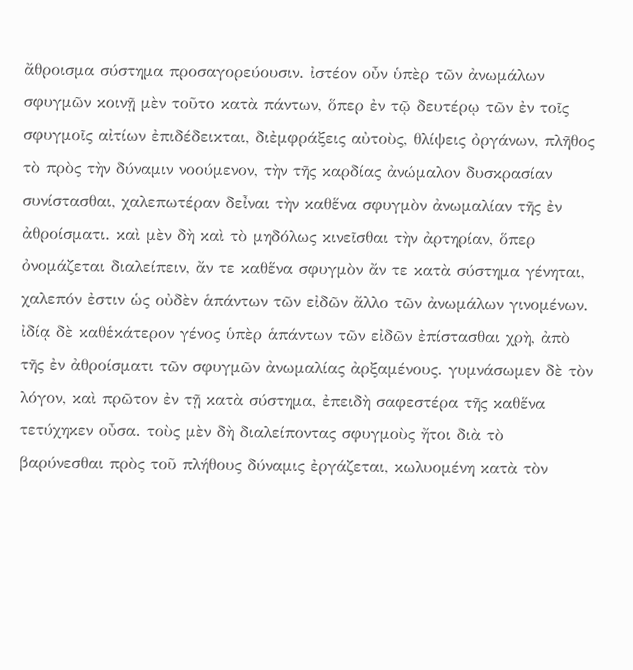ἄθροισμα σύστημα προσαγορεύουσιν. ἰστέον οὖν ὑπὲρ τῶν ἀνωμάλων σφυγμῶν κοινῇ μὲν τοῦτο κατὰ πάντων, ὅπερ ἐν τῷ δευτέρῳ τῶν ἐν τοῖς σφυγμοῖς αἰτίων ἐπιδέδεικται, διἐμφράξεις αὐτοὺς, θλίψεις ὀργάνων, πλῆθος τὸ πρὸς τὴν δύναμιν νοούμενον, τὴν τῆς καρδίας ἀνώμαλον δυσκρασίαν συνίστασθαι, χαλεπωτέραν δεἶναι τὴν καθἕνα σφυγμὸν ἀνωμαλίαν τῆς ἐν ἀθροίσματι. καὶ μὲν δὴ καὶ τὸ μηδόλως κινεῖσθαι τὴν ἀρτηρίαν, ὅπερ ὀνομάζεται διαλείπειν, ἄν τε καθἕνα σφυγμὸν ἄν τε κατὰ σύστημα γένηται, χαλεπόν ἐστιν ὡς οὐδὲν ἁπάντων τῶν εἰδῶν ἄλλο τῶν ἀνωμάλων γινομένων. ἰδίᾳ δὲ καθἑκάτερον γένος ὑπὲρ ἁπάντων τῶν εἰδῶν ἐπίστασθαι χρὴ, ἀπὸ τῆς ἐν ἀθροίσματι τῶν σφυγμῶν ἀνωμαλίας ἀρξαμένους. γυμνάσωμεν δὲ τὸν λόγον, καὶ πρῶτον ἐν τῇ κατὰ σύστημα, ἐπειδὴ σαφεστέρα τῆς καθἕνα τετύχηκεν οὖσα. τοὺς μὲν δὴ διαλείποντας σφυγμοὺς ἤτοι διὰ τὸ βαρύνεσθαι πρὸς τοῦ πλήθους δύναμις ἐργάζεται, κωλυομένη κατὰ τὸν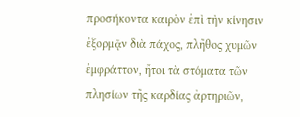προσήκοντα καιρὸν ἐπὶ τὴν κίνησιν ἐξορμᾷν διὰ πάχος, πλῆθος χυμῶν ἐμφράττον, ἤτοι τὰ στόματα τῶν πλησίων τῆς καρδίας ἀρτηριῶν,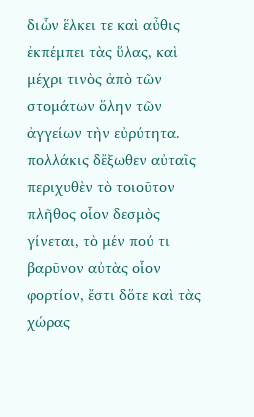διὧν ἕλκει τε καὶ αὖθις ἐκπέμπει τὰς ὕλας, καὶ μέχρι τινὸς ἀπὸ τῶν στομάτων ὅλην τῶν ἀγγείων τὴν εὐρύτητα. πολλάκις δἔξωθεν αὐταῖς περιχυθὲν τὸ τοιοῦτον πλῆθος οἷον δεσμὸς γίνεται, τὸ μέν πού τι βαρῦνον αὐτὰς οἷον φορτίον, ἔστι δὅτε καὶ τὰς  χώρας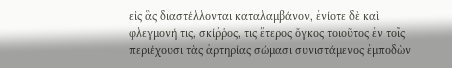εἰς ἃς διαστέλλονται καταλαμβάνον, ἐνίοτε δὲ καὶ φλεγμονή τις, σκίῤῥος, τις ἕτερος ὄγκος τοιοῦτος ἐν τοῖς περιέχουσι τὰς ἀρτηρίας σώμασι συνιστάμενος ἐμποδὼν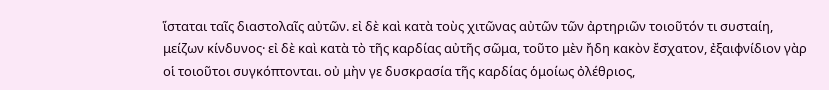ἵσταται ταῖς διαστολαῖς αὐτῶν. εἰ δὲ καὶ κατὰ τοὺς χιτῶνας αὐτῶν τῶν ἀρτηριῶν τοιοῦτόν τι συσταίη, μείζων κίνδυνος· εἰ δὲ καὶ κατὰ τὸ τῆς καρδίας αὐτῆς σῶμα, τοῦτο μὲν ἤδη κακὸν ἔσχατον, ἐξαιφνίδιον γὰρ οἱ τοιοῦτοι συγκόπτονται. οὐ μὴν γε δυσκρασία τῆς καρδίας ὁμοίως ὀλέθριος,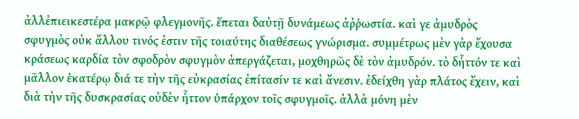ἀλλἐπιεικεστέρα μακρῷ φλεγμονῆς. ἕπεται δαὐτῇ δυνάμεως ἀῤῥωστία. καὶ γε ἀμυδρὸς σφυγμὸς οὐκ ἄλλου τινός ἐστιν τῆς τοιαύτης διαθέσεως γνώρισμα. συμμέτρως μὲν γὰρ ἔχουσα κράσεως καρδία τὸν σφοδρὸν σφυγμὸν ἀπεργάζεται, μοχθηρῶς δὲ τὸν ἀμυδρόν. τὸ δἧττόν τε καὶ μᾶλλον ἑκατέρῳ διά τε τὴν τῆς εὐκρασίας ἐπίτασίν τε καὶ ἄνεσιν. ἐδείχθη γὰρ πλάτος ἔχειν, καὶ διὰ τὴν τῆς δυσκρασίας οὐδὲν ἧττον ὑπάρχον τοῖς σφυγμοῖς. ἀλλὰ μόνη μὲν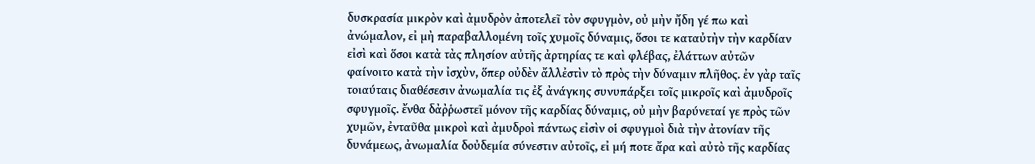δυσκρασία μικρὸν καὶ ἀμυδρὸν ἀποτελεῖ τὸν σφυγμὸν, οὐ μὴν ἤδη γέ πω καὶ ἀνώμαλον, εἰ μὴ παραβαλλομένη τοῖς χυμοῖς δύναμις, ὅσοι τε καταὐτὴν τὴν καρδίαν εἰσὶ καὶ ὅσοι κατὰ τὰς πλησίον αὐτῆς ἀρτηρίας τε καὶ φλέβας, ἐλάττων αὐτῶν φαίνοιτο κατὰ τὴν ἰσχὺν, ὅπερ οὐδὲν ἄλλἐστὶν τὸ πρὸς τὴν δύναμιν πλῆθος. ἐν γὰρ ταῖς τοιαύταις διαθέσεσιν ἀνωμαλία τις ἐξ ἀνάγκης συνυπάρξει τοῖς μικροῖς καὶ ἀμυδροῖς σφυγμοῖς. ἔνθα δἀῤῥωστεῖ μόνον τῆς καρδίας δύναμις, οὐ μὴν βαρύνεταί γε πρὸς τῶν χυμῶν, ἐνταῦθα μικροὶ καὶ ἀμυδροὶ πάντως εἰσὶν οἱ σφυγμοὶ διὰ τὴν ἀτονίαν τῆς δυνάμεως, ἀνωμαλία δοὐδεμία σύνεστιν αὐτοῖς, εἰ μή ποτε ἄρα καὶ αὐτὸ τῆς καρδίας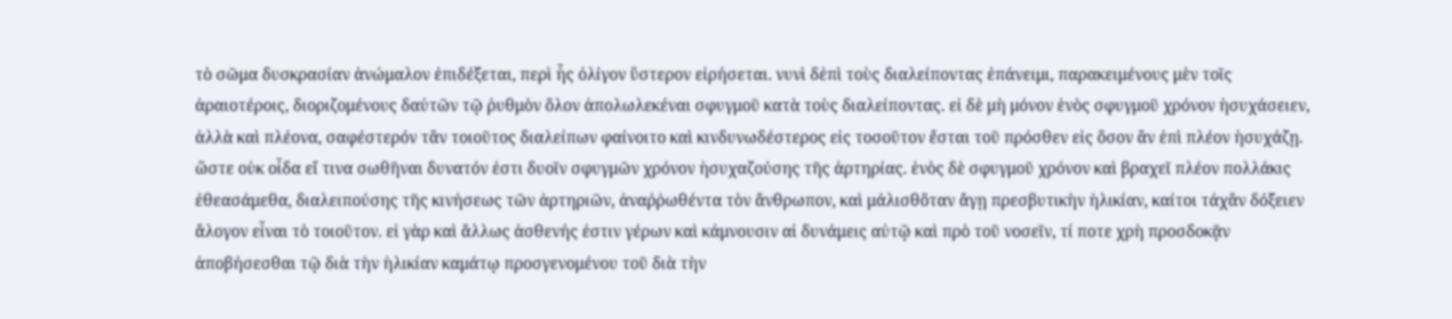τὸ σῶμα δυσκρασίαν ἀνώμαλον ἐπιδέξεται, περὶ ἧς ὀλίγον ὕστερον εἰρήσεται. νυνὶ δἐπὶ τοὺς διαλείποντας ἐπάνειμι, παρακειμένους μὲν τοῖς ἀραιοτέροις, διοριζομένους δαὐτῶν τῷ ῥυθμὸν ὅλον ἀπολωλεκέναι σφυγμοῦ κατὰ τοὺς διαλείποντας. εἰ δὲ μὴ μόνον ἑνὸς σφυγμοῦ χρόνον ἡσυχάσειεν, ἀλλὰ καὶ πλέονα, σαφέστερόν τἂν τοιοῦτος διαλείπων φαίνοιτο καὶ κινδυνωδέστερος εἰς τοσοῦτον ἔσται τοῦ πρόσθεν εἰς ὅσον ἂν ἐπὶ πλέον ἡσυχάζῃ. ὥστε οὐκ οἶδα εἴ τινα σωθῆναι δυνατόν ἐστι δυοῖν σφυγμῶν χρόνον ἡσυχαζούσης τῆς ἀρτηρίας. ἑνὸς δὲ σφυγμοῦ χρόνον καὶ βραχεῖ πλέον πολλάκις ἐθεασάμεθα, διαλειπούσης τῆς κινήσεως τῶν ἀρτηριῶν, ἀναῤῥωθέντα τὸν ἄνθρωπον, καὶ μάλισθὅταν ἄγῃ πρεσβυτικὴν ἡλικίαν, καίτοι τάχἂν δόξειεν ἄλογον εἶναι τὸ τοιοῦτον. εἰ γὰρ καὶ ἄλλως ἀσθενής ἐστιν γέρων καὶ κάμνουσιν αἱ δυνάμεις αὐτῷ καὶ πρὸ τοῦ νοσεῖν, τί ποτε χρὴ προσδοκᾷν ἀποβήσεσθαι τῷ διὰ τὴν ἡλικίαν καμάτῳ προσγενομένου τοῦ διὰ τὴν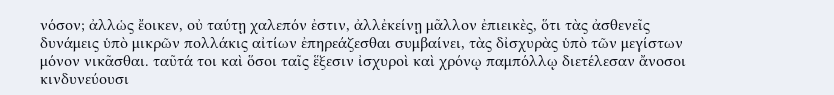νόσον; ἀλλὡς ἔοικεν, οὐ ταύτῃ χαλεπόν ἐστιν, ἀλλἐκείνῃ μᾶλλον ἐπιεικὲς, ὅτι τὰς ἀσθενεῖς δυνάμεις ὑπὸ μικρῶν πολλάκις αἰτίων ἐπηρεάζεσθαι συμβαίνει, τὰς δἰσχυρὰς ὑπὸ τῶν μεγίστων μόνον νικᾶσθαι. ταῦτά τοι καὶ ὅσοι ταῖς ἕξεσιν ἰσχυροὶ καὶ χρόνῳ παμπόλλῳ διετέλεσαν ἄνοσοι κινδυνεύουσι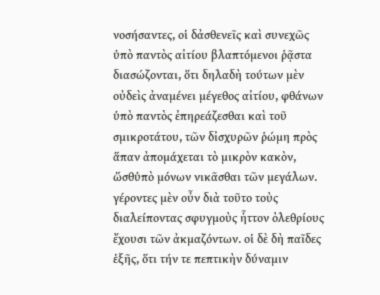νοσήσαντες, οἱ δἀσθενεῖς καὶ συνεχῶς ὑπὸ παντὸς αἰτίου βλαπτόμενοι ῥᾷστα διασώζονται, ὅτι δηλαδὴ τούτων μὲν οὐδεὶς ἀναμένει μέγεθος αἰτίου, φθάνων ὑπὸ παντὸς ἐπηρεάζεσθαι καὶ τοῦ σμικροτάτου, τῶν δἰσχυρῶν ῥώμη πρὸς ἅπαν ἀπομάχεται τὸ μικρὸν κακὸν, ὥσθὑπὸ μόνων νικᾶσθαι τῶν μεγάλων. γέροντες μὲν οὖν διὰ τοῦτο τοὺς διαλείποντας σφυγμοὺς ἧττον ὀλεθρίους ἔχουσι τῶν ἀκμαζόντων. οἱ δὲ δὴ παῖδες ἑξῆς, ὅτι τήν τε πεπτικὴν δύναμιν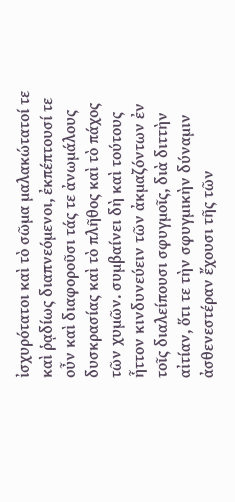ἰσχυρότατοι καὶ τὸ σῶμα μαλακώτατοί τε καὶ ῥᾳδίως διαπνεόμενοι, ἐκπέπτουσί τε οὖν καὶ διαφοροῦσι τάς τε ἀνωμάλους δυσκρασίας καὶ τὸ πλῆθος καὶ τὸ πάχος τῶν χυμῶν. συμβαίνει δὴ καὶ τούτους ἧττον κινδυνεύειν τῶν ἀκμαζόντων ἐν τοῖς διαλείπουσι σφυγμοῖς, διὰ διττὴν αἰτίαν, ὅτι τε τὴν σφυγμικὴν δύναμιν ἀσθενεστέραν ἔχουσι τῆς τῶν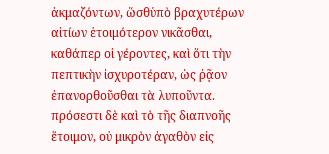ἀκμαζόντων, ὥσθὑπὸ βραχυτέρων αἰτίων ἑτοιμότερον νικᾶσθαι, καθάπερ οἱ γέροντες, καὶ ὅτι τὴν πεπτικὴν ἰσχυροτέραν, ὡς ῥᾷον ἐπανορθοῦσθαι τὰ λυποῦντα. πρόσεστι δὲ καὶ τὸ τῆς διαπνοῆς ἕτοιμον, οὐ μικρὸν ἀγαθὸν εἰς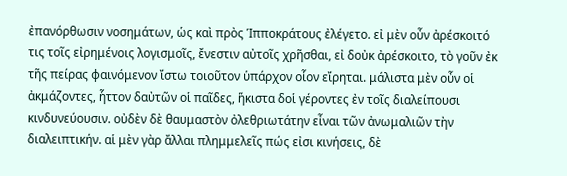ἐπανόρθωσιν νοσημάτων, ὡς καὶ πρὸς Ἱπποκράτους ἐλέγετο. εἰ μὲν οὖν ἀρέσκοιτό τις τοῖς εἰρημένοις λογισμοῖς, ἔνεστιν αὐτοῖς χρῆσθαι, εἰ δοὐκ ἀρέσκοιτο, τὸ γοῦν ἐκ τῆς πείρας φαινόμενον ἴστω τοιοῦτον ὑπάρχον οἷον εἴρηται. μάλιστα μὲν οὖν οἱ ἀκμάζοντες, ἧττον δαὐτῶν οἱ παῖδες, ἥκιστα δοἱ γέροντες ἐν τοῖς διαλείπουσι κινδυνεύουσιν. οὐδὲν δὲ θαυμαστὸν ὀλεθριωτάτην εἶναι τῶν ἀνωμαλιῶν τὴν διαλειπτικήν. αἱ μὲν γὰρ ἄλλαι πλημμελεῖς πώς εἰσι κινήσεις, δὲ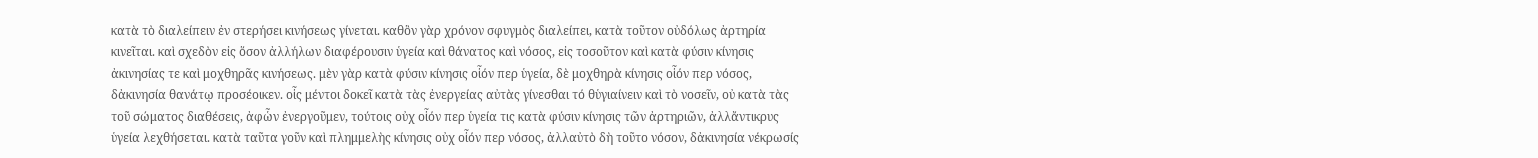κατὰ τὸ διαλείπειν ἐν στερήσει κινήσεως γίνεται. καθὃν γὰρ χρόνον σφυγμὸς διαλείπει, κατὰ τοῦτον οὐδόλως ἀρτηρία κινεῖται. καὶ σχεδὸν εἰς ὅσον ἀλλήλων διαφέρουσιν ὑγεία καὶ θάνατος καὶ νόσος, εἰς τοσοῦτον καὶ κατὰ φύσιν κίνησις ἀκινησίας τε καὶ μοχθηρᾶς κινήσεως. μὲν γὰρ κατὰ φύσιν κίνησις οἷόν περ ὑγεία, δὲ μοχθηρὰ κίνησις οἷόν περ νόσος, δἀκινησία θανάτῳ προσέοικεν. οἷς μέντοι δοκεῖ κατὰ τὰς ἐνεργείας αὐτὰς γίνεσθαι τό θὑγιαίνειν καὶ τὸ νοσεῖν, οὐ κατὰ τὰς τοῦ σώματος διαθέσεις, ἀφὧν ἐνεργοῦμεν, τούτοις οὐχ οἷόν περ ὑγεία τις κατὰ φύσιν κίνησις τῶν ἀρτηριῶν, ἀλλἄντικρυς ὑγεία λεχθήσεται. κατὰ ταῦτα γοῦν καὶ πλημμελὴς κίνησις οὐχ οἷόν περ νόσος, ἀλλαὐτὸ δὴ τοῦτο νόσον, δἀκινησία νέκρωσίς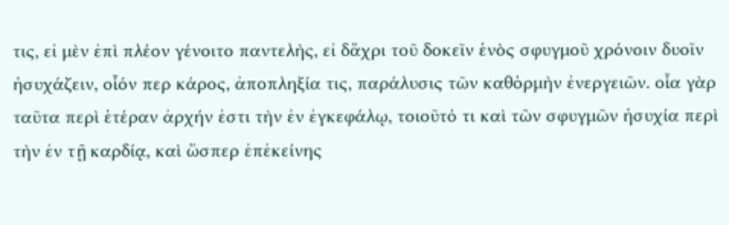τις, εἰ μὲν ἐπὶ πλέον γένοιτο παντελὴς, εἰ δἄχρι τοῦ δοκεῖν ἑνὸς σφυγμοῦ χρόνοιν δυοῖν ἡσυχάζειν, οἷόν περ κάρος, ἀποπληξία τις, παράλυσις τῶν καθὁρμὴν ἐνεργειῶν. οἷα γὰρ ταῦτα περὶ ἑτέραν ἀρχήν ἐστι τὴν ἐν ἐγκεφάλῳ, τοιοῦτό τι καὶ τῶν σφυγμῶν ἡσυχία περὶ τὴν ἐν τῇ καρδίᾳ, καὶ ὥσπερ ἐπἐκείνης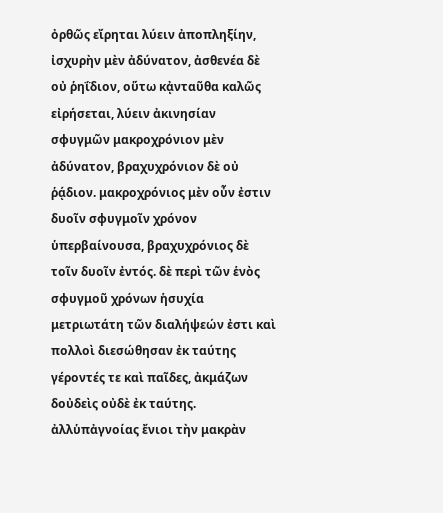ὀρθῶς εἴρηται λύειν ἀποπληξίην, ἰσχυρὴν μὲν ἀδύνατον, ἀσθενέα δὲ οὐ ῥηΐδιον, οὕτω κᾀνταῦθα καλῶς εἰρήσεται, λύειν ἀκινησίαν σφυγμῶν μακροχρόνιον μὲν ἀδύνατον, βραχυχρόνιον δὲ οὐ ῥᾴδιον. μακροχρόνιος μὲν οὖν ἐστιν δυοῖν σφυγμοῖν χρόνον ὑπερβαίνουσα, βραχυχρόνιος δὲ τοῖν δυοῖν ἐντός. δὲ περὶ τῶν ἑνὸς σφυγμοῦ χρόνων ἡσυχία μετριωτάτη τῶν διαλήψεών ἐστι καὶ πολλοὶ διεσώθησαν ἐκ ταύτης γέροντές τε καὶ παῖδες, ἀκμάζων δοὐδεὶς οὐδὲ ἐκ ταύτης. ἀλλὑπἀγνοίας ἔνιοι τὴν μακρὰν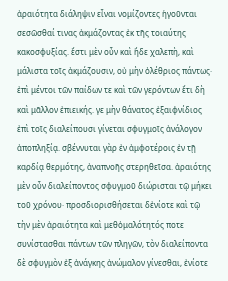ἀραιότητα διάληψιν εἶναι νομίζοντες ἡγοῦνται σεσῶσθαί τινας ἀκμάζοντας ἐκ τῆς τοιαύτης κακοσφυξίας. ἔστι μὲν οὖν καὶ ἥδε χαλεπὴ, καὶ μάλιστα τοῖς ἀκμάζουσιν, οὐ μὴν ὀλέθριος πάντως· ἐπὶ μέντοι τῶν παίδων τε καὶ τῶν γερόντων ἔτι δὴ καὶ μᾶλλον ἐπιεικής. γε μὴν θάνατος ἐξαιφνίδιος ἐπὶ τοῖς διαλείπουσι γίνεται σφυγμοῖς ἀνάλογον ἀποπληξίᾳ. σβέννυται γὰρ ἐν ἀμφοτέροις ἐν τῇ καρδίᾳ θερμότης, ἀναπνοῆς στερηθεῖσα. ἀραιότης μὲν οὖν διαλείποντος σφυγμοῦ διώρισται τῷ μήκει τοῦ χρόνου· προσδιορισθήσεται δἐνίοτε καὶ τῷ τὴν μὲν ἀραιότητα καὶ μεθὁμαλότητός ποτε συνίστασθαι πάντων τῶν πληγῶν, τὸν διαλείποντα δὲ σφυγμὸν ἐξ ἀνάγκης ἀνώμαλον γίνεσθαι, ἐνίοτε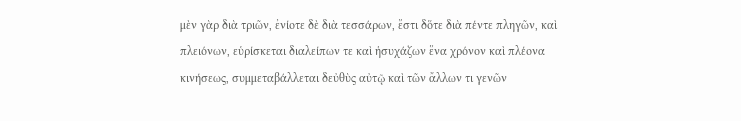μὲν γὰρ διὰ τριῶν, ἐνίοτε δὲ διὰ τεσσάρων, ἔστι δὅτε διὰ πέντε πληγῶν, καὶ πλειόνων, εὑρίσκεται διαλείπων τε καὶ ἡσυχάζων ἕνα χρόνον καὶ πλέονα κινήσεως, συμμεταβάλλεται δεὐθὺς αὐτῷ καὶ τῶν ἄλλων τι γενῶν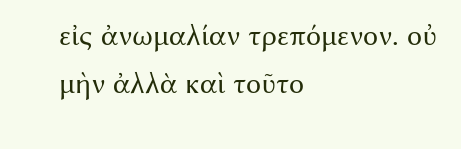εἰς ἀνωμαλίαν τρεπόμενον. οὐ μὴν ἀλλὰ καὶ τοῦτο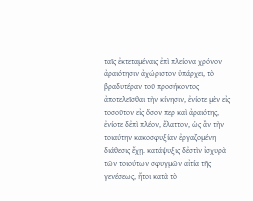ταῖς ἐκτεταμέναις ἐπὶ πλείονα χρόνον ἀραιότησιν ἀχώριστον ὑπάρχει, τὸ βραδυτέραν τοῦ προσήκοντος ἀποτελεῖσθαι τὴν κίνησιν, ἐνίοτε μὲν εἰς τοσοῦτον εἰς ὅσον περ καὶ ἀραιότης, ἐνίοτε δἐπὶ πλέον, ἔλαττον, ὡς ἂν τὴν τοιαύτην κακοσφυξίαν ἐργαζομένη διάθεσις ἔχῃ. κατάψυξις δἐστὶν ἰσχυρὰ τῶν τοιούτων σφυγμῶν αἰτία τῆς γενέσεως, ἤτοι κατὰ τὸ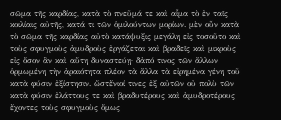σῶμα τῆς καρδίας, κατὰ τὸ πνεῦμά τε καὶ αἷμα τὸ ἐν ταῖς κοιλίαις αὐτῆς, κατά τι τῶν ὁμιλούντων μορίων. μὲν οὖν κατὰ τὸ σῶμα τῆς καρδίας αὐτὸ κατάψυξις μεγάλη εἰς τοσοῦτο καὶ τοὺς σφυγμοὺς ἀμυδροὺς ἐργάζεται καὶ βραδεῖς καὶ μικροὺς εἰς ὅσον ἂν καὶ αὕτη δυναστεύῃ· δἀπό τινος τῶν ἄλλων ὁρμωμένη τὴν ἀραιότητα πλέον τὰ ἄλλα τὰ εἰρημένα γένη τοῦ κατὰ φύσιν ἐξίστησιν. ὥστἔνιοί τινες ἐξ αὐτῶν οὐ πολὺ τῶν κατὰ φύσιν ἐλάττους τε καὶ βραδυτέρους καὶ ἀμυδροτέρους ἔχοντες τοὺς σφυγμοὺς ὅμως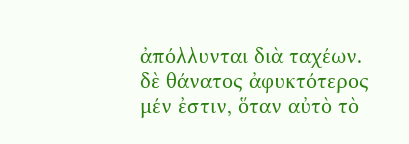ἀπόλλυνται διὰ ταχέων. δὲ θάνατος ἀφυκτότερος μέν ἐστιν, ὅταν αὐτὸ τὸ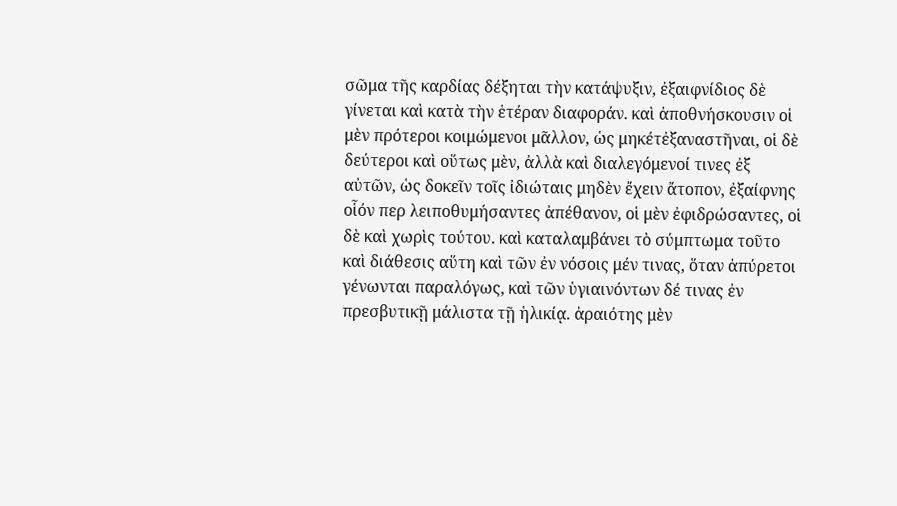σῶμα τῆς καρδίας δέξηται τὴν κατάψυξιν, ἐξαιφνίδιος δὲ γίνεται καὶ κατὰ τὴν ἑτέραν διαφοράν. καὶ ἀποθνήσκουσιν οἱ μὲν πρότεροι κοιμώμενοι μᾶλλον, ὡς μηκέτἐξαναστῆναι, οἱ δὲ δεύτεροι καὶ οὕτως μὲν, ἀλλὰ καὶ διαλεγόμενοί τινες ἐξ αὐτῶν, ὡς δοκεῖν τοῖς ἰδιώταις μηδὲν ἔχειν ἄτοπον, ἐξαίφνης οἷόν περ λειποθυμήσαντες ἀπέθανον, οἱ μὲν ἐφιδρώσαντες, οἱ δὲ καὶ χωρὶς τούτου. καὶ καταλαμβάνει τὸ σύμπτωμα τοῦτο καὶ διάθεσις αὕτη καὶ τῶν ἐν νόσοις μέν τινας, ὅταν ἀπύρετοι γένωνται παραλόγως, καὶ τῶν ὑγιαινόντων δέ τινας ἐν πρεσβυτικῇ μάλιστα τῇ ἡλικίᾳ. ἀραιότης μὲν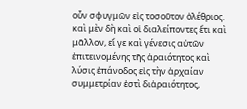οὖν σφυγμῶν εἰς τοσοῦτον ὀλέθριος. καὶ μὲν δὴ καὶ οἱ διαλείποντες ἔτι καὶ μᾶλλον, εἴ γε καὶ γένεσις αὐτῶν ἐπιτεινομένης τῆς ἀραιότητος καὶ λύσις ἐπάνοδος εἰς τὴν ἀρχαίαν συμμετρίαν ἐστὶ διἀραιότητος,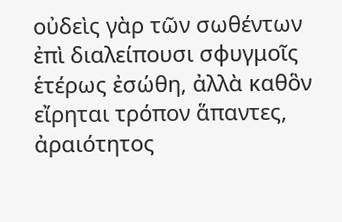οὐδεὶς γὰρ τῶν σωθέντων ἐπὶ διαλείπουσι σφυγμοῖς ἑτέρως ἐσώθη, ἀλλὰ καθὃν εἴρηται τρόπον ἅπαντες, ἀραιότητος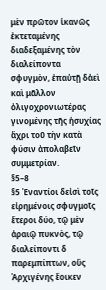μὲν πρῶτον ἱκανῶς ἐκτεταμένης διαδεξαμένης τὸν διαλείποντα σφυγμὸν, ἐπαὐτῇ δἀεὶ καὶ μᾶλλον ὀλιγοχρονιωτέρας γινομένης τῆς ἡσυχίας ἄχρι τοῦ τὴν κατὰ φύσιν ἀπολαβεῖν συμμετρίαν.
§5–8
§5 Ἐναντίοι δεἰσὶ τοῖς εἰρημένοις σφυγμοῖς ἕτεροι δύο, τῷ μὲν ἀραιῷ πυκνὸς, τῷ διαλείποντι δ παρεμπίπτων, οὓς Ἀρχιγένης ἔοικεν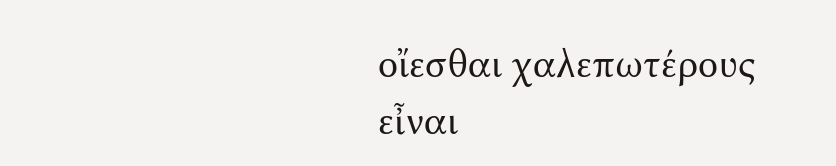οἴεσθαι χαλεπωτέρους εἶναι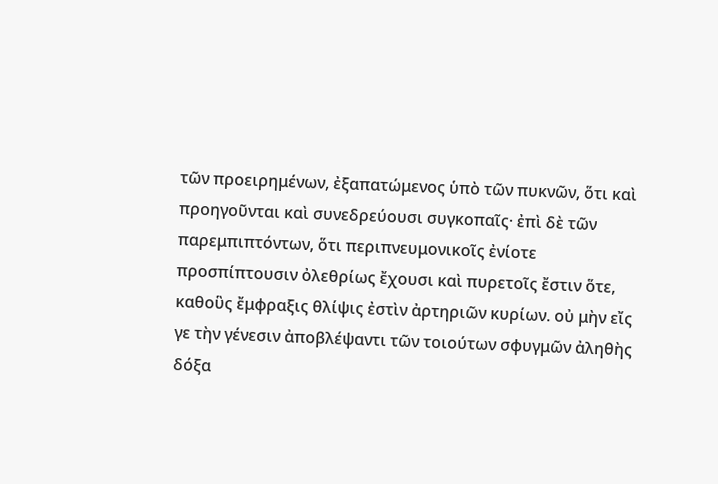τῶν προειρημένων, ἐξαπατώμενος ὑπὸ τῶν πυκνῶν, ὅτι καὶ προηγοῦνται καὶ συνεδρεύουσι συγκοπαῖς· ἐπὶ δὲ τῶν παρεμπιπτόντων, ὅτι περιπνευμονικοῖς ἐνίοτε προσπίπτουσιν ὀλεθρίως ἔχουσι καὶ πυρετοῖς ἔστιν ὅτε, καθοὓς ἔμφραξις θλίψις ἐστὶν ἀρτηριῶν κυρίων. οὐ μὴν εἴς γε τὴν γένεσιν ἀποβλέψαντι τῶν τοιούτων σφυγμῶν ἀληθὴς δόξα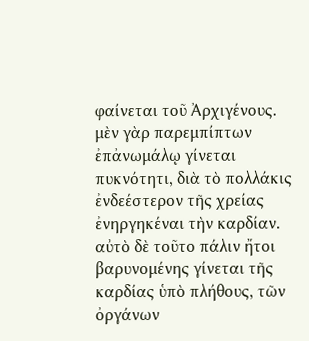φαίνεται τοῦ Ἀρχιγένους. μὲν γὰρ παρεμπίπτων ἐπἀνωμάλῳ γίνεται πυκνότητι, διὰ τὸ πολλάκις ἐνδεέστερον τῆς χρείας ἐνηργηκέναι τὴν καρδίαν. αὐτὸ δὲ τοῦτο πάλιν ἤτοι βαρυνομένης γίνεται τῆς καρδίας ὑπὸ πλήθους, τῶν ὀργάνων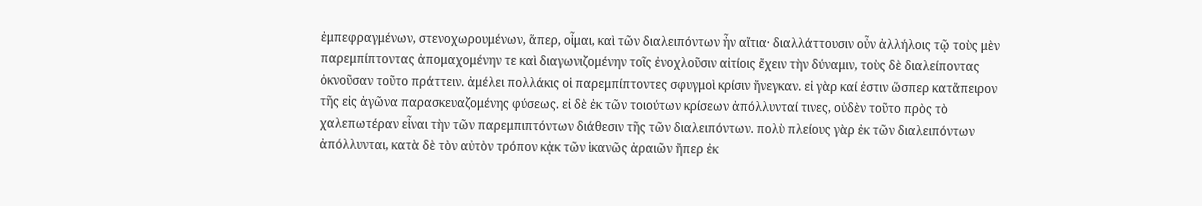ἐμπεφραγμένων, στενοχωρουμένων, ἅπερ, οἶμαι, καὶ τῶν διαλειπόντων ἦν αἴτια· διαλλάττουσιν οὖν ἀλλήλοις τῷ τοὺς μὲν παρεμπίπτοντας ἀπομαχομένην τε καὶ διαγωνιζομένην τοῖς ἐνοχλοῦσιν αἰτίοις ἔχειν τὴν δύναμιν, τοὺς δὲ διαλείποντας ὀκνοῦσαν τοῦτο πράττειν. ἀμέλει πολλάκις οἱ παρεμπίπτοντες σφυγμοὶ κρίσιν ἤνεγκαν. εἰ γὰρ καί ἐστιν ὥσπερ κατἄπειρον τῆς εἰς ἀγῶνα παρασκευαζομένης φύσεως. εἰ δὲ ἐκ τῶν τοιούτων κρίσεων ἀπόλλυνταί τινες, οὐδὲν τοῦτο πρὸς τὸ χαλεπωτέραν εἶναι τὴν τῶν παρεμπιπτόντων διάθεσιν τῆς τῶν διαλειπόντων. πολὺ πλείους γὰρ ἐκ τῶν διαλειπόντων ἀπόλλυνται, κατὰ δὲ τὸν αὐτὸν τρόπον κᾀκ τῶν ἱκανῶς ἀραιῶν ἤπερ ἐκ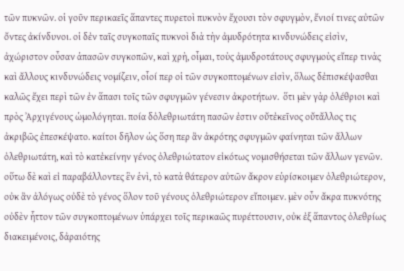τῶν πυκνῶν. οἱ γοῦν περικαεῖς ἅπαντες πυρετοὶ πυκνὸν ἔχουσι τὸν σφυγμὸν, ἔνιοί τινες αὐτῶν ὄντες ἀκίνδυνοι. οἱ δἐν ταῖς συγκοπαῖς πυκνοὶ διὰ τὴν ἀμυδρότητα κινδυνώδεις εἰσὶν, ἀχώριστον οὖσαν ἁπασῶν συγκοπῶν, καὶ χρὴ, οἶμαι, τοὺς ἀμυδροτάτους σφυγμοὺς εἴπερ τινὰς καὶ ἄλλους κινδυνώδεις νομίζειν, οἷοί περ οἱ τῶν συγκοπτομένων εἰσὶν, ὅλως δἐπισκέψασθαι καλῶς ἔχει περὶ τῶν ἐν ἅπασι τοῖς τῶν σφυγμῶν γένεσιν ἀκροτήτων.  ὅτι μὲν γὰρ ὀλέθριοι καὶ πρὸς Ἀρχιγένους ὡμολόγηται. ποία δὀλεθριωτάτη πασῶν ἐστιν οὔτἐκεῖνος οὔτἄλλος τις ἀκριβῶς ἐπεσκέψατο. καίτοι δῆλον ὡς ὅση περ ἂν ἀκρότης σφυγμῶν φαίνηται τῶν ἄλλων ὀλεθριωτάτη, καὶ τὸ κατἐκείνην γένος ὀλεθριώτατον εἰκότως νομισθήσεται τῶν ἄλλων γενῶν. οὕτω δὲ καὶ εἰ παραβάλλοντες ἓν ἑνὶ, τὸ κατὰ θάτερον αὐτῶν ἄκρον εὑρίσκοιμεν ὀλεθριώτερον, οὐκ ἂν ἀλόγως οὐδὲ τὸ γένος ὅλον τοῦ γένους ὀλεθριώτερον εἴποιμεν. μὲν οὖν ἄκρα πυκνότης οὐδὲν ἧττον τῶν συγκοπτομένων ὑπάρχει τοῖς περικαῶς πυρέττουσιν, οὐκ ἐξ ἅπαντος ὀλεθρίως διακειμένοις, δἀραιότης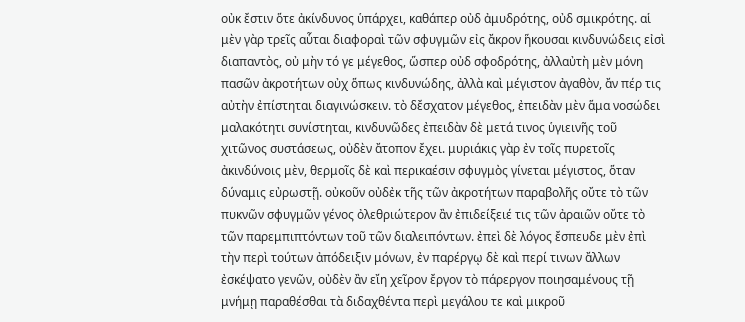οὐκ ἔστιν ὅτε ἀκίνδυνος ὑπάρχει, καθάπερ οὐδ ἀμυδρότης, οὐδ σμικρότης. αἱ μὲν γὰρ τρεῖς αὗται διαφοραὶ τῶν σφυγμῶν εἰς ἄκρον ἥκουσαι κινδυνώδεις εἰσὶ διαπαντὸς, οὐ μὴν τό γε μέγεθος, ὥσπερ οὐδ σφοδρότης, ἀλλαὐτὴ μὲν μόνη πασῶν ἀκροτήτων οὐχ ὅπως κινδυνώδης, ἀλλὰ καὶ μέγιστον ἀγαθὸν, ἄν πέρ τις αὐτὴν ἐπίστηται διαγινώσκειν. τὸ δἔσχατον μέγεθος, ἐπειδὰν μὲν ἅμα νοσώδει μαλακότητι συνίστηται, κινδυνῶδες ἐπειδὰν δὲ μετά τινος ὑγιεινῆς τοῦ χιτῶνος συστάσεως, οὐδὲν ἄτοπον ἔχει. μυριάκις γὰρ ἐν τοῖς πυρετοῖς ἀκινδύνοις μὲν, θερμοῖς δὲ καὶ περικαέσιν σφυγμὸς γίνεται μέγιστος, ὅταν δύναμις εὐρωστῇ. οὐκοῦν οὐδἐκ τῆς τῶν ἀκροτήτων παραβολῆς οὔτε τὸ τῶν πυκνῶν σφυγμῶν γένος ὀλεθριώτερον ἂν ἐπιδείξειέ τις τῶν ἀραιῶν οὔτε τὸ τῶν παρεμπιπτόντων τοῦ τῶν διαλειπόντων. ἐπεὶ δὲ λόγος ἔσπευδε μὲν ἐπὶ τὴν περὶ τούτων ἀπόδειξιν μόνων, ἐν παρέργῳ δὲ καὶ περί τινων ἄλλων ἐσκέψατο γενῶν, οὐδὲν ἂν εἴη χεῖρον ἔργον τὸ πάρεργον ποιησαμένους τῇ μνήμῃ παραθέσθαι τὰ διδαχθέντα περὶ μεγάλου τε καὶ μικροῦ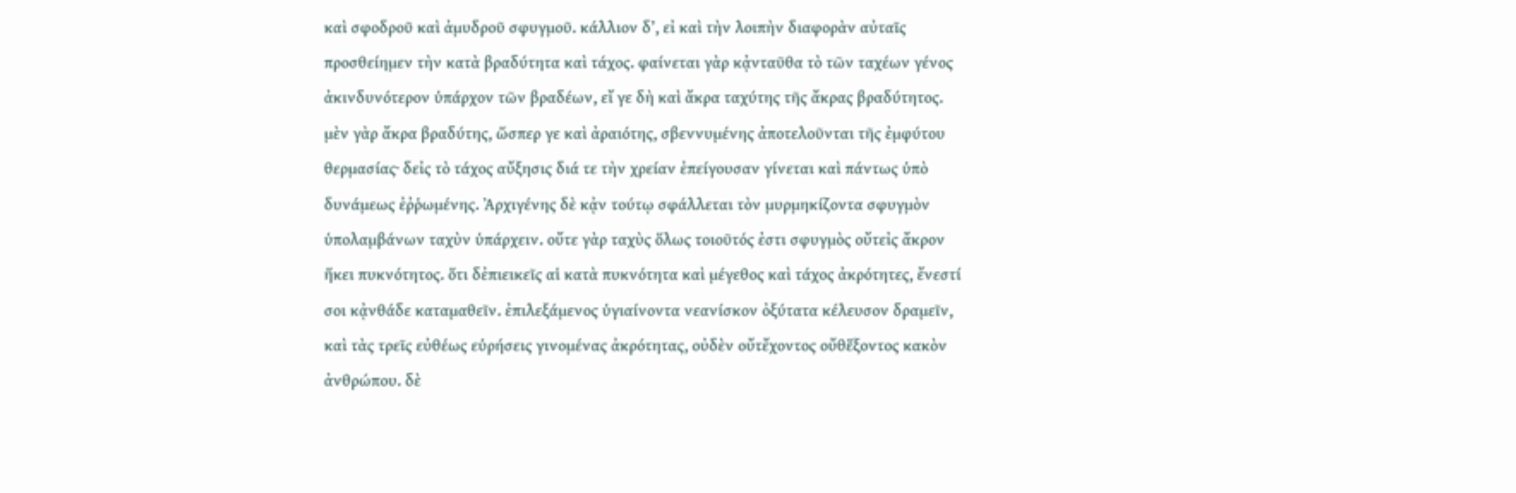καὶ σφοδροῦ καὶ ἀμυδροῦ σφυγμοῦ. κάλλιον δ’, εἰ καὶ τὴν λοιπὴν διαφορὰν αὐταῖς προσθείημεν τὴν κατὰ βραδύτητα καὶ τάχος. φαίνεται γὰρ κᾀνταῦθα τὸ τῶν ταχέων γένος ἀκινδυνότερον ὑπάρχον τῶν βραδέων, εἴ γε δὴ καὶ ἄκρα ταχύτης τῆς ἄκρας βραδύτητος. μὲν γὰρ ἄκρα βραδύτης, ὥσπερ γε καὶ ἀραιότης, σβεννυμένης ἀποτελοῦνται τῆς ἐμφύτου θερμασίας· δεἰς τὸ τάχος αὔξησις διά τε τὴν χρείαν ἐπείγουσαν γίνεται καὶ πάντως ὑπὸ δυνάμεως ἐῤῥωμένης. Ἀρχιγένης δὲ κᾀν τούτῳ σφάλλεται τὸν μυρμηκίζοντα σφυγμὸν ὑπολαμβάνων ταχὺν ὑπάρχειν. οὔτε γὰρ ταχὺς ὅλως τοιοῦτός ἐστι σφυγμὸς οὔτεἰς ἄκρον ἥκει πυκνότητος. ὅτι δἐπιεικεῖς αἱ κατὰ πυκνότητα καὶ μέγεθος καὶ τάχος ἀκρότητες, ἔνεστί σοι κᾀνθάδε καταμαθεῖν. ἐπιλεξάμενος ὑγιαίνοντα νεανίσκον ὀξύτατα κέλευσον δραμεῖν, καὶ τὰς τρεῖς εὐθέως εὑρήσεις γινομένας ἀκρότητας, οὐδὲν οὔτἔχοντος οὔθἕξοντος κακὸν ἀνθρώπου. δὲ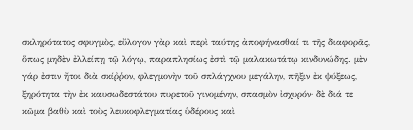σκληρότατος σφυγμὸς, εὔλογον γὰρ καὶ περὶ ταύτης ἀποφήνασθαί τι τῆς διαφορᾶς, ὅπως μηδὲν ἐλλείπῃ τῷ λόγῳ, παραπλησίως ἐστὶ τῷ μαλακωτάτῳ κινδυνώδης. μὲν γάρ ἐστιν ἤτοι διὰ σκίῤῥον, φλεγμονὴν τοῦ σπλάγχνου μεγάλην, πῆξιν ἐκ ψύξεως, ξηρότητα τὴν ἐκ καυσωδεστάτου πυρετοῦ γινομένην, σπασμὸν ἰσχυρόν· δὲ διά τε κῶμα βαθὺ καὶ τοὺς λευκοφλεγματίας ὑδέρους καὶ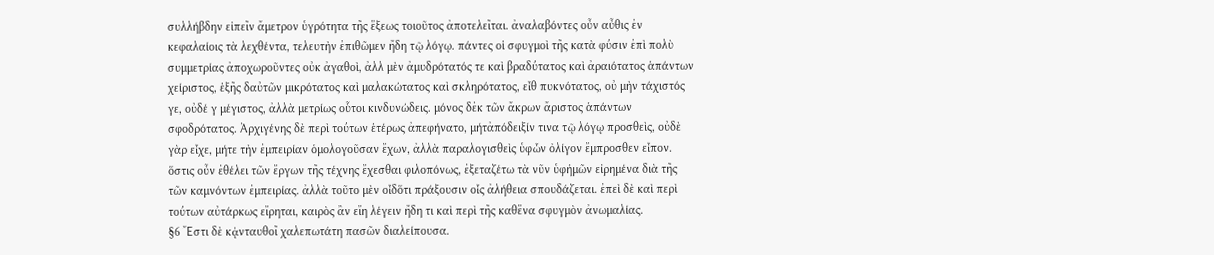συλλήβδην εἰπεῖν ἄμετρον ὑγρότητα τῆς ἕξεως τοιοῦτος ἀποτελεῖται. ἀναλαβόντες οὖν αὖθις ἐν κεφαλαίοις τὰ λεχθέντα, τελευτὴν ἐπιθῶμεν ἤδη τῷ λόγῳ. πάντες οἱ σφυγμοὶ τῆς κατὰ φύσιν ἐπὶ πολὺ συμμετρίας ἀποχωροῦντες οὐκ ἀγαθοὶ, ἀλλ μὲν ἀμυδρότατός τε καὶ βραδύτατος καὶ ἀραιότατος ἁπάντων χείριστος, ἑξῆς δαὐτῶν μικρότατος καὶ μαλακώτατος καὶ σκληρότατος, εἶθ πυκνότατος, οὐ μὴν τάχιστός γε, οὐδέ γ μέγιστος, ἀλλὰ μετρίως οὗτοι κινδυνώδεις. μόνος δἐκ τῶν ἄκρων ἄριστος ἁπάντων σφοδρότατος. Ἀρχιγένης δὲ περὶ τούτων ἑτέρως ἀπεφήνατο, μήτἀπόδειξίν τινα τῷ λόγῳ προσθεὶς, οὐδὲ γὰρ εἶχε, μήτε τὴν ἐμπειρίαν ὁμολογοῦσαν ἔχων, ἀλλὰ παραλογισθεὶς ὑφὧν ὀλίγον ἔμπροσθεν εἶπον. ὅστις οὖν ἐθέλει τῶν ἔργων τῆς τέχνης ἔχεσθαι φιλοπόνως, ἐξεταζέτω τὰ νῦν ὑφἡμῶν εἰρημένα διὰ τῆς τῶν καμνόντων ἐμπειρίας. ἀλλὰ τοῦτο μὲν οἶδὅτι πράξουσιν οἷς ἀλήθεια σπουδάζεται. ἐπεὶ δὲ καὶ περὶ τούτων αὐτάρκως εἴρηται, καιρὸς ἂν εἴη λέγειν ἤδη τι καὶ περὶ τῆς καθἕνα σφυγμὸν ἀνωμαλίας.
§6 Ἔστι δὲ κᾀνταυθοῖ χαλεπωτάτη πασῶν διαλείπουσα.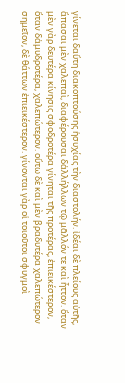γίνεται δαὕτη διακοπτούσης ἡσυχίας τὴν διαστολήν. ἰδέαι δὲ πλείους αὐτῆς, ἅπασαι μὲν χαλεπαὶ, διαφέρουσαι δἀλλήλλων τῷ μᾶλλόν τε καὶ ἧττον. ὅταν μὲν γὰρ δευτέρα κίνησις σφοδροτέρα γίνηται τῆς προτέρας, ἐπιεικέστερον, ὅταν δἀμυδροτέρα, χαλεπώτερον. οὕτω δὲ καὶ μὲν βραδυτέρα χαλεπώτερον σημεῖον, δὲ θάττων ἐπιεικέστερον. γίνονται γὰρ οἱ τοιοῦτοι σφυγμοὶ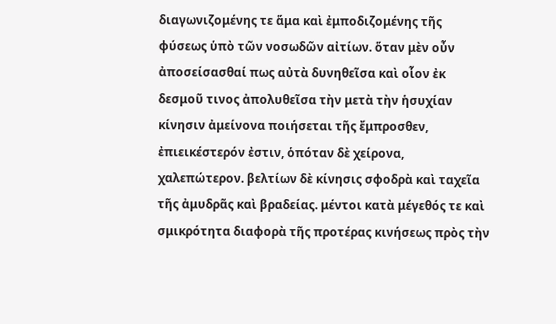διαγωνιζομένης τε ἅμα καὶ ἐμποδιζομένης τῆς φύσεως ὑπὸ τῶν νοσωδῶν αἰτίων. ὅταν μὲν οὖν ἀποσείσασθαί πως αὐτὰ δυνηθεῖσα καὶ οἷον ἐκ δεσμοῦ τινος ἀπολυθεῖσα τὴν μετὰ τὴν ἡσυχίαν κίνησιν ἀμείνονα ποιήσεται τῆς ἔμπροσθεν, ἐπιεικέστερόν ἐστιν, ὁπόταν δὲ χείρονα, χαλεπώτερον. βελτίων δὲ κίνησις σφοδρὰ καὶ ταχεῖα τῆς ἀμυδρᾶς καὶ βραδείας. μέντοι κατὰ μέγεθός τε καὶ σμικρότητα διαφορὰ τῆς προτέρας κινήσεως πρὸς τὴν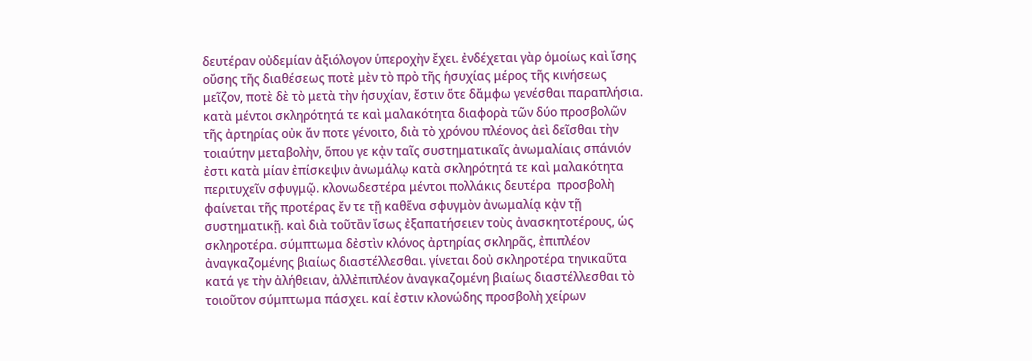δευτέραν οὐδεμίαν ἀξιόλογον ὑπεροχὴν ἔχει. ἐνδέχεται γὰρ ὁμοίως καὶ ἴσης οὔσης τῆς διαθέσεως ποτὲ μὲν τὸ πρὸ τῆς ἡσυχίας μέρος τῆς κινήσεως μεῖζον, ποτὲ δὲ τὸ μετὰ τὴν ἡσυχίαν, ἔστιν ὅτε δἄμφω γενέσθαι παραπλήσια. κατὰ μέντοι σκληρότητά τε καὶ μαλακότητα διαφορὰ τῶν δύο προσβολῶν τῆς ἀρτηρίας οὐκ ἄν ποτε γένοιτο, διὰ τὸ χρόνου πλέονος ἀεὶ δεῖσθαι τὴν τοιαύτην μεταβολὴν, ὅπου γε κᾀν ταῖς συστηματικαῖς ἀνωμαλίαις σπάνιόν ἐστι κατὰ μίαν ἐπίσκεψιν ἀνωμάλῳ κατὰ σκληρότητά τε καὶ μαλακότητα περιτυχεῖν σφυγμῷ. κλονωδεστέρα μέντοι πολλάκις δευτέρα  προσβολὴ φαίνεται τῆς προτέρας ἔν τε τῇ καθἕνα σφυγμὸν ἀνωμαλίᾳ κᾀν τῇ συστηματικῇ. καὶ διὰ τοῦτἂν ἴσως ἐξαπατήσειεν τοὺς ἀνασκητοτέρους, ὡς σκληροτέρα. σύμπτωμα δἐστὶν κλόνος ἀρτηρίας σκληρᾶς, ἐπιπλέον ἀναγκαζομένης βιαίως διαστέλλεσθαι. γίνεται δοὐ σκληροτέρα τηνικαῦτα κατά γε τὴν ἀλήθειαν, ἀλλἐπιπλέον ἀναγκαζομένη βιαίως διαστέλλεσθαι τὸ τοιοῦτον σύμπτωμα πάσχει. καί ἐστιν κλονώδης προσβολὴ χείρων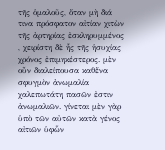τῆς ὁμαλοῦς, ὅταν μὴ διά τινα πρόσφατον αἰτίαν χιτὼν τῆς ἀρτηρίας ἐσκληρυμμένος , χειρίστη δὲ ἧς τῆς ἡσυχίας χρόνος ἐπιμηκέστερος. μὲν οὖν διαλείπουσα καθἕνα σφυγμὸν ἀνωμαλία χαλεπωτάτη πασῶν ἐστιν ἀνωμαλιῶν. γίνεται μὲν γὰρ ὑπὸ τῶν αὐτῶν κατὰ γένος αἰτιῶν ὑφὧν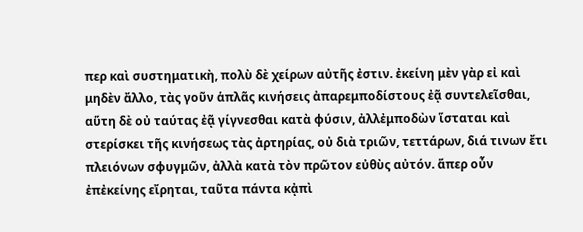περ καὶ συστηματικὴ, πολὺ δὲ χείρων αὐτῆς ἐστιν. ἐκείνη μὲν γὰρ εἰ καὶ μηδὲν ἄλλο, τὰς γοῦν ἁπλᾶς κινήσεις ἀπαρεμποδίστους ἐᾷ συντελεῖσθαι, αὕτη δὲ οὐ ταύτας ἐᾷ γίγνεσθαι κατὰ φύσιν, ἀλλἐμποδὼν ἵσταται καὶ στερίσκει τῆς κινήσεως τὰς ἀρτηρίας, οὐ διὰ τριῶν, τεττάρων, διά τινων ἔτι πλειόνων σφυγμῶν, ἀλλὰ κατὰ τὸν πρῶτον εὐθὺς αὐτόν. ἅπερ οὖν ἐπἐκείνης εἴρηται, ταῦτα πάντα κᾀπὶ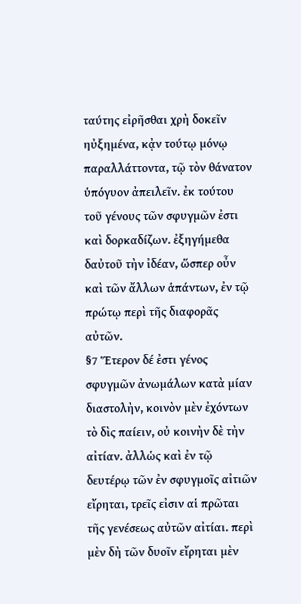ταύτης εἰρῆσθαι χρὴ δοκεῖν ηὐξημένα, κᾀν τούτῳ μόνῳ παραλλάττοντα, τῷ τὸν θάνατον ὑπόγυον ἀπειλεῖν. ἐκ τούτου τοῦ γένους τῶν σφυγμῶν ἐστι καὶ δορκαδίζων. ἐξηγήμεθα δαὐτοῦ τὴν ἰδέαν, ὥσπερ οὖν καὶ τῶν ἄλλων ἁπάντων, ἐν τῷ πρώτῳ περὶ τῆς διαφορᾶς αὐτῶν.
§7 Ἕτερον δέ ἐστι γένος σφυγμῶν ἀνωμάλων κατὰ μίαν διαστολὴν, κοινὸν μὲν ἐχόντων τὸ δὶς παίειν, οὐ κοινὴν δὲ τὴν αἰτίαν. ἀλλὡς καὶ ἐν τῷ δευτέρῳ τῶν ἐν σφυγμοῖς αἰτιῶν εἴρηται, τρεῖς εἰσιν αἱ πρῶται τῆς γενέσεως αὐτῶν αἰτίαι. περὶ μὲν δὴ τῶν δυοῖν εἴρηται μὲν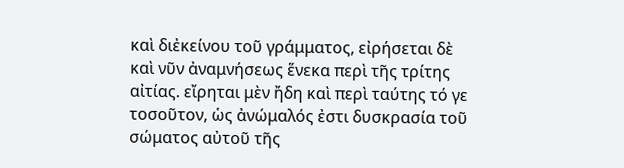καὶ διἐκείνου τοῦ γράμματος, εἰρήσεται δὲ καὶ νῦν ἀναμνήσεως ἕνεκα περὶ τῆς τρίτης αἰτίας. εἴρηται μὲν ἤδη καὶ περὶ ταύτης τό γε τοσοῦτον, ὡς ἀνώμαλός ἐστι δυσκρασία τοῦ σώματος αὐτοῦ τῆς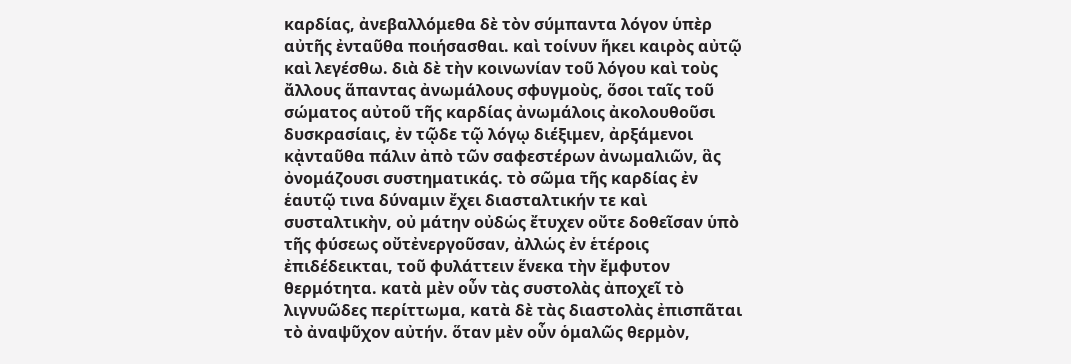καρδίας, ἀνεβαλλόμεθα δὲ τὸν σύμπαντα λόγον ὑπὲρ αὐτῆς ἐνταῦθα ποιήσασθαι. καὶ τοίνυν ἥκει καιρὸς αὐτῷ καὶ λεγέσθω. διὰ δὲ τὴν κοινωνίαν τοῦ λόγου καὶ τοὺς ἄλλους ἅπαντας ἀνωμάλους σφυγμοὺς, ὅσοι ταῖς τοῦ σώματος αὐτοῦ τῆς καρδίας ἀνωμάλοις ἀκολουθοῦσι δυσκρασίαις, ἐν τῷδε τῷ λόγῳ διέξιμεν, ἀρξάμενοι κᾀνταῦθα πάλιν ἀπὸ τῶν σαφεστέρων ἀνωμαλιῶν, ἃς ὀνομάζουσι συστηματικάς. τὸ σῶμα τῆς καρδίας ἐν ἑαυτῷ τινα δύναμιν ἔχει διασταλτικήν τε καὶ συσταλτικὴν, οὐ μάτην οὐδὡς ἔτυχεν οὔτε δοθεῖσαν ὑπὸ τῆς φύσεως οὔτἐνεργοῦσαν, ἀλλὡς ἐν ἑτέροις ἐπιδέδεικται, τοῦ φυλάττειν ἕνεκα τὴν ἔμφυτον θερμότητα. κατὰ μὲν οὖν τὰς συστολὰς ἀποχεῖ τὸ λιγνυῶδες περίττωμα, κατὰ δὲ τὰς διαστολὰς ἐπισπᾶται τὸ ἀναψῦχον αὐτήν. ὅταν μὲν οὖν ὁμαλῶς θερμὸν,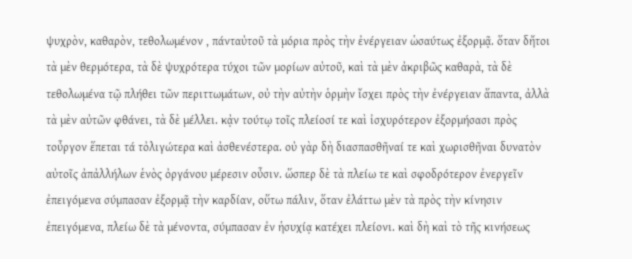ψυχρὸν, καθαρὸν, τεθολωμένον , πάνταὐτοῦ τὰ μόρια πρὸς τὴν ἐνέργειαν ὡσαύτως ἐξορμᾷ. ὅταν δἤτοι τὰ μὲν θερμότερα, τὰ δὲ ψυχρότερα τύχοι τῶν μορίων αὐτοῦ, καὶ τὰ μὲν ἀκριβῶς καθαρὰ, τὰ δὲ τεθολωμένα τῷ πλήθει τῶν περιττωμάτων, οὐ τὴν αὐτὴν ὁρμὴν ἴσχει πρὸς τὴν ἐνέργειαν ἅπαντα, ἀλλὰ τὰ μὲν αὐτῶν φθάνει, τὰ δὲ μέλλει. κᾀν τούτῳ τοῖς πλείοσί τε καὶ ἰσχυρότερον ἐξορμήσασι πρὸς τοὖργον ἕπεται τά τὀλιγώτερα καὶ ἀσθενέστερα. οὐ γὰρ δὴ διασπασθῆναί τε καὶ χωρισθῆναι δυνατὸν αὐτοῖς ἀπἀλλήλων ἑνὸς ὀργάνου μέρεσιν οὖσιν. ὥσπερ δὲ τὰ πλείω τε καὶ σφοδρότερον ἐνεργεῖν ἐπειγόμενα σύμπασαν ἐξορμᾷ τὴν καρδίαν, οὕτω πάλιν, ὅταν ἐλάττω μὲν τὰ πρὸς τὴν κίνησιν ἐπειγόμενα, πλείω δὲ τὰ μένοντα, σύμπασαν ἐν ἡσυχίᾳ κατέχει πλείονι. καὶ δὴ καὶ τὸ τῆς κινήσεως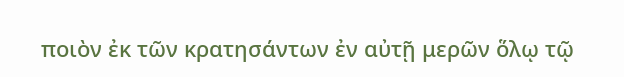ποιὸν ἐκ τῶν κρατησάντων ἐν αὐτῇ μερῶν ὅλῳ τῷ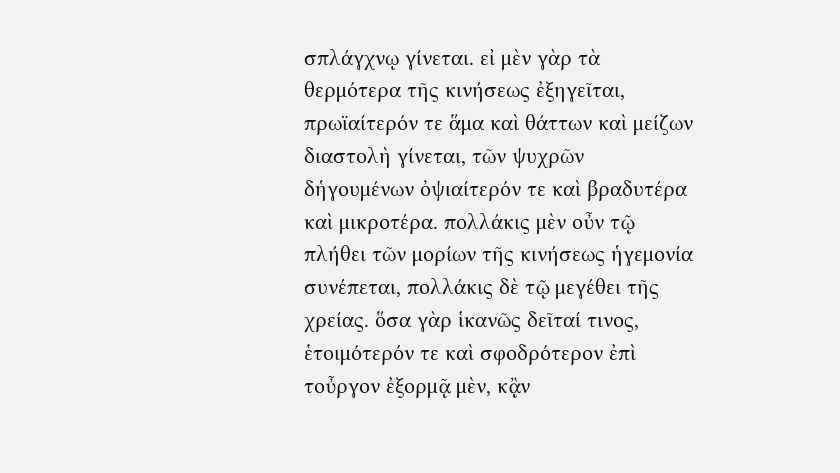σπλάγχνῳ γίνεται. εἰ μὲν γὰρ τὰ θερμότερα τῆς κινήσεως ἐξηγεῖται, πρωϊαίτερόν τε ἅμα καὶ θάττων καὶ μείζων διαστολὴ γίνεται, τῶν ψυχρῶν δἡγουμένων ὀψιαίτερόν τε καὶ βραδυτέρα καὶ μικροτέρα. πολλάκις μὲν οὖν τῷ πλήθει τῶν μορίων τῆς κινήσεως ἡγεμονία συνέπεται, πολλάκις δὲ τῷ μεγέθει τῆς χρείας. ὅσα γὰρ ἱκανῶς δεῖταί τινος, ἑτοιμότερόν τε καὶ σφοδρότερον ἐπὶ τοὖργον ἐξορμᾷ μὲν, κᾂν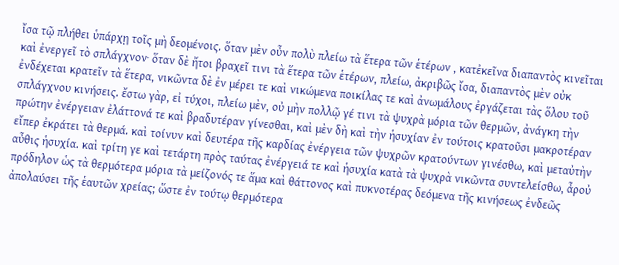ἴσα τῷ πλήθει ὑπάρχῃ τοῖς μὴ δεομένοις. ὅταν μὲν οὖν πολὺ πλείω τὰ ἕτερα τῶν ἑτέρων , κατἐκεῖνα διαπαντὸς κινεῖται καὶ ἐνεργεῖ τὸ σπλάγχνον· ὅταν δὲ ἤτοι βραχεῖ τινι τὰ ἕτερα τῶν ἑτέρων, πλείω, ἀκριβῶς ἴσα, διαπαντὸς μὲν οὐκ ἐνδέχεται κρατεῖν τὰ ἕτερα, νικῶντα δὲ ἐν μέρει τε καὶ νικώμενα ποικίλας τε καὶ ἀνωμάλους ἐργάζεται τὰς ὅλου τοῦ σπλάγχνου κινήσεις. ἔστω γὰρ, εἰ τύχοι, πλείω μὲν, οὐ μὴν πολλῷ γέ τινι τὰ ψυχρὰ μόρια τῶν θερμῶν, ἀνάγκη τὴν πρώτην ἐνέργειαν ἐλάττονά τε καὶ βραδυτέραν γίνεσθαι, καὶ μὲν δὴ καὶ τὴν ἡσυχίαν ἐν τούτοις κρατοῦσι μακροτέραν εἴπερ ἐκράτει τὰ θερμά. καὶ τοίνυν καὶ δευτέρα τῆς καρδίας ἐνέργεια τῶν ψυχρῶν κρατούντων γινέσθω, καὶ μεταὐτὴν αὖθις ἡσυχία. καὶ τρίτη γε καὶ τετάρτη πρὸς ταύτας ἐνέργειά τε καὶ ἡσυχία κατὰ τὰ ψυχρὰ νικῶντα συντελείσθω, ἆροὐ πρόδηλον ὡς τὰ θερμότερα μόρια τὰ μείζονός τε ἅμα καὶ θάττονος καὶ πυκνοτέρας δεόμενα τῆς κινήσεως ἐνδεῶς ἀπολαύσει τῆς ἑαυτῶν χρείας; ὥστε ἐν τούτῳ θερμότερα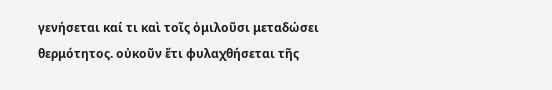γενήσεται καί τι καὶ τοῖς ὁμιλοῦσι μεταδώσει θερμότητος. οὐκοῦν ἔτι φυλαχθήσεται τῆς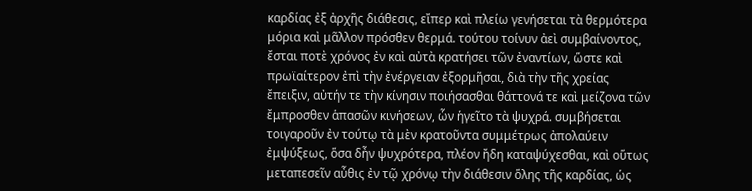καρδίας ἐξ ἀρχῆς διάθεσις, εἴπερ καὶ πλείω γενήσεται τὰ θερμότερα μόρια καὶ μᾶλλον πρόσθεν θερμά. τούτου τοίνυν ἀεὶ συμβαίνοντος, ἔσται ποτὲ χρόνος ἐν καὶ αὐτὰ κρατήσει τῶν ἐναντίων, ὥστε καὶ πρωϊαίτερον ἐπὶ τὴν ἐνέργειαν ἐξορμῆσαι, διὰ τὴν τῆς χρείας ἔπειξιν, αὐτήν τε τὴν κίνησιν ποιήσασθαι θάττονά τε καὶ μείζονα τῶν ἔμπροσθεν ἁπασῶν κινήσεων, ὧν ἡγεῖτο τὰ ψυχρά. συμβήσεται τοιγαροῦν ἐν τούτῳ τὰ μὲν κρατοῦντα συμμέτρως ἀπολαύειν  ἐμψύξεως, ὅσα δἦν ψυχρότερα, πλέον ἤδη καταψύχεσθαι, καὶ οὕτως μεταπεσεῖν αὖθις ἐν τῷ χρόνῳ τὴν διάθεσιν ὅλης τῆς καρδίας, ὡς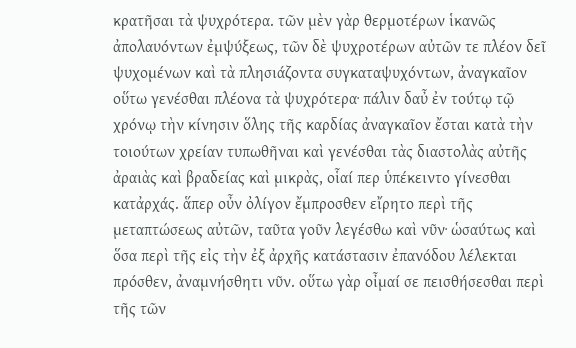κρατῆσαι τὰ ψυχρότερα. τῶν μὲν γὰρ θερμοτέρων ἱκανῶς ἀπολαυόντων ἐμψύξεως, τῶν δὲ ψυχροτέρων αὐτῶν τε πλέον δεῖ ψυχομένων καὶ τὰ πλησιάζοντα συγκαταψυχόντων, ἀναγκαῖον οὕτω γενέσθαι πλέονα τὰ ψυχρότερα· πάλιν δαὖ ἐν τούτῳ τῷ χρόνῳ τὴν κίνησιν ὅλης τῆς καρδίας ἀναγκαῖον ἔσται κατὰ τὴν τοιούτων χρείαν τυπωθῆναι καὶ γενέσθαι τὰς διαστολὰς αὐτῆς ἀραιὰς καὶ βραδείας καὶ μικρὰς, οἷαί περ ὑπέκειντο γίνεσθαι κατἀρχάς. ἅπερ οὖν ὀλίγον ἔμπροσθεν εἴρητο περὶ τῆς μεταπτώσεως αὐτῶν, ταῦτα γοῦν λεγέσθω καὶ νῦν· ὡσαύτως καὶ ὅσα περὶ τῆς εἰς τὴν ἐξ ἀρχῆς κατάστασιν ἐπανόδου λέλεκται πρόσθεν, ἀναμνήσθητι νῦν. οὕτω γὰρ οἶμαί σε πεισθήσεσθαι περὶ τῆς τῶν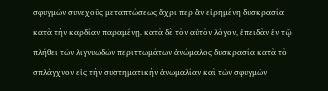σφυγμῶν συνεχοῦς μεταπτώσεως ἄχρι περ ἂν εἰρημένη δυσκρασία κατὰ τὴν καρδίαν παραμένῃ. κατὰ δὲ τὸν αὐτὸν λόγον, ἐπειδὰν ἐν τῷ πλήθει τῶν λιγνυωδῶν περιττωμάτων ἀνώμαλος δυσκρασία κατὰ τὸ σπλάγχνον εἰς τὴν συστηματικὴν ἀνωμαλίαν καὶ τῶν σφυγμῶν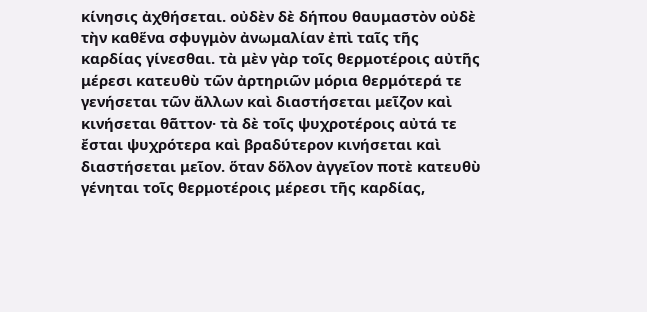κίνησις ἀχθήσεται. οὐδὲν δὲ δήπου θαυμαστὸν οὐδὲ τὴν καθἕνα σφυγμὸν ἀνωμαλίαν ἐπὶ ταῖς τῆς καρδίας γίνεσθαι. τὰ μὲν γὰρ τοῖς θερμοτέροις αὐτῆς μέρεσι κατευθὺ τῶν ἀρτηριῶν μόρια θερμότερά τε γενήσεται τῶν ἄλλων καὶ διαστήσεται μεῖζον καὶ κινήσεται θᾶττον· τὰ δὲ τοῖς ψυχροτέροις αὐτά τε ἔσται ψυχρότερα καὶ βραδύτερον κινήσεται καὶ διαστήσεται μεῖον. ὅταν δὅλον ἀγγεῖον ποτὲ κατευθὺ γένηται τοῖς θερμοτέροις μέρεσι τῆς καρδίας,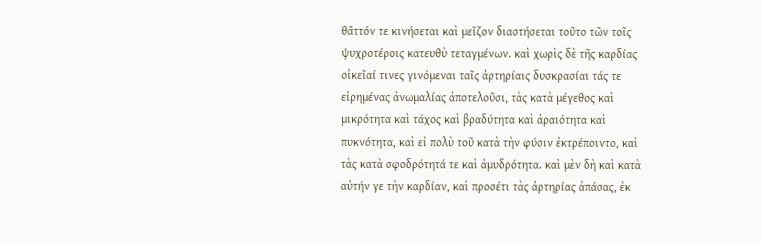θᾶττόν τε κινήσεται καὶ μεῖζον διαστήσεται τοῦτο τῶν τοῖς ψυχροτέροις κατευθὺ τεταγμένων. καὶ χωρὶς δὲ τῆς καρδίας οἰκεῖαί τινες γινόμεναι ταῖς ἀρτηρίαις δυσκρασίαι τάς τε εἰρημένας ἀνωμαλίας ἀποτελοῦσι, τὰς κατὰ μέγεθος καὶ μικρότητα καὶ τάχος καὶ βραδύτητα καὶ ἀραιότητα καὶ πυκνότητα, καὶ εἰ πολὺ τοῦ κατὰ τὴν φύσιν ἐκτρέποιντο, καὶ τὰς κατὰ σφοδρότητά τε καὶ ἀμυδρότητα. καὶ μὲν δὴ καὶ κατὰ αὐτήν γε τὴν καρδίαν, καὶ προσέτι τὰς ἀρτηρίας ἁπάσας, ἐκ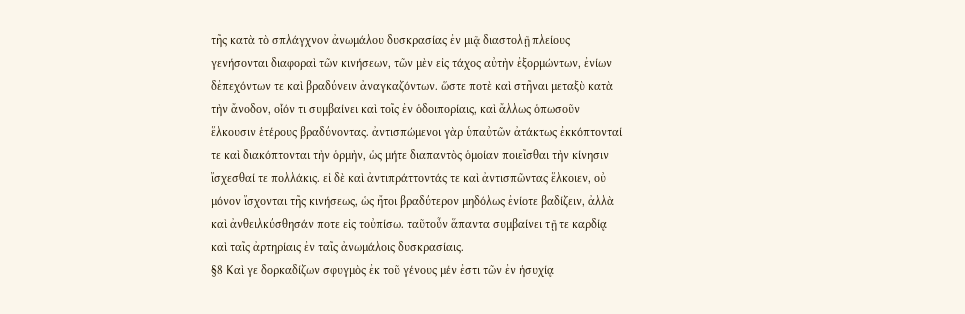τῆς κατὰ τὸ σπλάγχνον ἀνωμάλου δυσκρασίας ἐν μιᾷ διαστολῇ πλείους γενήσονται διαφοραὶ τῶν κινήσεων, τῶν μὲν εἰς τάχος αὐτὴν ἐξορμώντων, ἐνίων δἐπεχόντων τε καὶ βραδύνειν ἀναγκαζόντων. ὥστε ποτὲ καὶ στῆναι μεταξὺ κατὰ τὴν ἄνοδον, οἷόν τι συμβαίνει καὶ τοῖς ἐν ὁδοιπορίαις, καὶ ἄλλως ὁπωσοῦν ἕλκουσιν ἑτέρους βραδύνοντας. ἀντισπώμενοι γὰρ ὑπαὐτῶν ἀτάκτως ἐκκόπτονταί τε καὶ διακόπτονται τὴν ὁρμὴν, ὡς μήτε διαπαντὸς ὁμοίαν ποιεῖσθαι τὴν κίνησιν ἴσχεσθαί τε πολλάκις. εἰ δὲ καὶ ἀντιπράττοντάς τε καὶ ἀντισπῶντας ἕλκοιεν, οὐ μόνον ἴσχονται τῆς κινήσεως, ὡς ἤτοι βραδύτερον μηδόλως ἐνίοτε βαδίζειν, ἀλλὰ καὶ ἀνθειλκύσθησάν ποτε εἰς τοὐπίσω. ταῦτοὖν ἅπαντα συμβαίνει τῇ τε καρδίᾳ καὶ ταῖς ἀρτηρίαις ἐν ταῖς ἀνωμάλοις δυσκρασίαις.
§8 Καὶ γε δορκαδίζων σφυγμὸς ἐκ τοῦ γένους μέν ἐστι τῶν ἐν ἡσυχίᾳ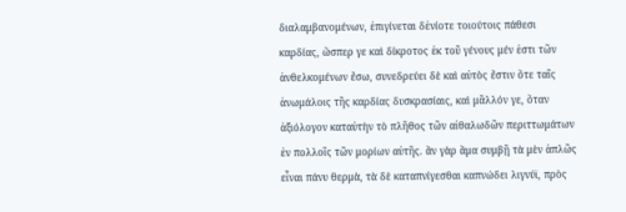διαλαμβανομένων, ἐπιγίνεται δἐνίοτε τοιούτοις πάθεσι καρδίας, ὥσπερ γε καὶ δίκροτος ἐκ τοῦ γένους μέν ἐστι τῶν ἀνθελκομένων ἔσω, συνεδρεύει δὲ καὶ αὐτὸς ἔστιν ὅτε ταῖς ἀνωμάλοις τῆς καρδίας δυσκρασίαις, καὶ μᾶλλόν γε, ὅταν ἀξιόλογον καταὐτὴν τὸ πλῆθος τῶν αἰθαλωδῶν περιττωμάτων ἐν πολλοῖς τῶν μορίων αὐτῆς. ἂν γὰρ ἅμα συμβῇ τὰ μὲν ἁπλῶς εἶναι πάνυ θερμὰ, τὰ δὲ καταπνίγεσθαι καπνώδει λιγνύϊ, πρὸς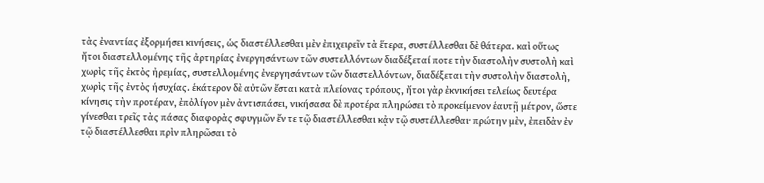τὰς ἐναντίας ἐξορμήσει κινήσεις, ὡς διαστέλλεσθαι μὲν ἐπιχειρεῖν τὰ ἕτερα, συστέλλεσθαι δὲ θάτερα. καὶ οὕτως ἤτοι διαστελλομένης τῆς ἀρτηρίας ἐνεργησάντων τῶν συστελλόντων διαδέξεταί ποτε τὴν διαστολὴν συστολὴ καὶ χωρὶς τῆς ἐκτὸς ἠρεμίας, συστελλομένης ἐνεργησάντων τῶν διαστελλόντων, διαδέξεται τὴν συστολὴν διαστολὴ, χωρὶς τῆς ἐντὸς ἡσυχίας. ἑκάτερον δὲ αὐτῶν ἔσται κατὰ πλείονας τρόπους, ἤτοι γὰρ ἐκνικήσει τελείως δευτέρα κίνησις τὴν προτέραν, ἐπὀλίγον μὲν ἀντισπάσει, νικήσασα δὲ προτέρα πληρώσει τὸ προκείμενον ἑαυτῇ μέτρον, ὥστε γίνεσθαι τρεῖς τὰς πάσας διαφορὰς σφυγμῶν ἔν τε τῷ διαστέλλεσθαι κᾀν τῷ συστέλλεσθαι· πρώτην μὲν, ἐπειδὰν ἐν τῷ διαστέλλεσθαι πρὶν πληρῶσαι τὸ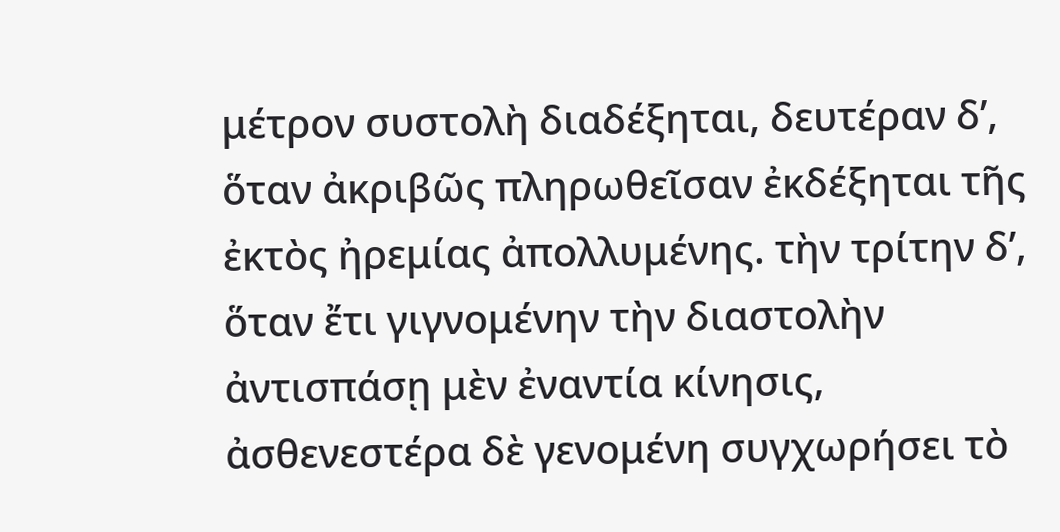μέτρον συστολὴ διαδέξηται, δευτέραν δ’, ὅταν ἀκριβῶς πληρωθεῖσαν ἐκδέξηται τῆς ἐκτὸς ἠρεμίας ἀπολλυμένης. τὴν τρίτην δ’, ὅταν ἔτι γιγνομένην τὴν διαστολὴν ἀντισπάσῃ μὲν ἐναντία κίνησις, ἀσθενεστέρα δὲ γενομένη συγχωρήσει τὸ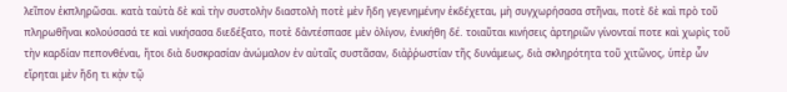λεῖπον ἐκπληρῶσαι. κατὰ ταὐτὰ δὲ καὶ τὴν συστολὴν διαστολὴ ποτὲ μὲν ἤδη γεγενημένην ἐκδέχεται, μὴ συγχωρήσασα στῆναι, ποτὲ δὲ καὶ πρὸ τοῦ πληρωθῆναι κολούσασά τε καὶ νικήσασα διεδέξατο, ποτὲ δἀντέσπασε μὲν ὀλίγον, ἐνικήθη δέ. τοιαῦται κινήσεις ἀρτηριῶν γίνονταί ποτε καὶ χωρὶς τοῦ τὴν καρδίαν πεπονθέναι, ἤτοι διὰ δυσκρασίαν ἀνώμαλον ἐν αὐταῖς συστᾶσαν, διἀῤῥωστίαν τῆς δυνάμεως, διὰ σκληρότητα τοῦ χιτῶνος, ὑπὲρ ὧν εἴρηται μὲν ἤδη τι κᾀν τῷ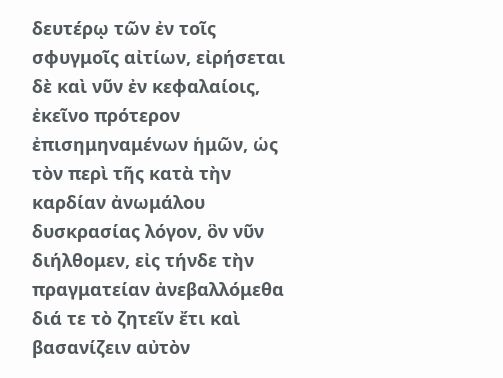δευτέρῳ τῶν ἐν τοῖς σφυγμοῖς αἰτίων, εἰρήσεται δὲ καὶ νῦν ἐν κεφαλαίοις, ἐκεῖνο πρότερον ἐπισημηναμένων ἡμῶν, ὡς τὸν περὶ τῆς κατὰ τὴν καρδίαν ἀνωμάλου δυσκρασίας λόγον, ὃν νῦν διήλθομεν, εἰς τήνδε τὴν πραγματείαν ἀνεβαλλόμεθα διά τε τὸ ζητεῖν ἔτι καὶ βασανίζειν αὐτὸν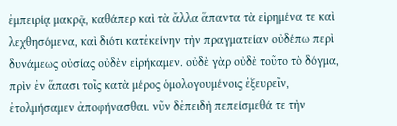ἐμπειρίᾳ μακρᾷ, καθάπερ καὶ τὰ ἄλλα ἅπαντα τὰ εἰρημένα τε καὶ λεχθησόμενα, καὶ διότι κατἐκείνην τὴν πραγματείαν οὐδέπω περὶ δυνάμεως οὐσίας οὐδὲν εἰρήκαμεν. οὐδὲ γὰρ οὐδὲ τοῦτο τὸ δόγμα, πρὶν ἐν ἅπασι τοῖς κατὰ μέρος ὁμολογουμένοις ἐξευρεῖν, ἐτολμήσαμεν ἀποφήνασθαι. νῦν δἐπειδὴ πεπείσμεθά τε τὴν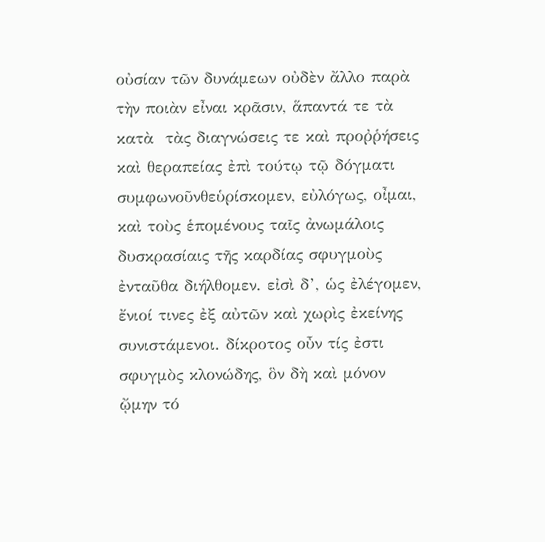οὐσίαν τῶν δυνάμεων οὐδὲν ἄλλο παρὰ τὴν ποιὰν εἶναι κρᾶσιν, ἅπαντά τε τὰ κατὰ  τὰς διαγνώσεις τε καὶ προῤῥήσεις καὶ θεραπείας ἐπὶ τούτῳ τῷ δόγματι συμφωνοῦνθεὑρίσκομεν, εὐλόγως, οἶμαι, καὶ τοὺς ἑπομένους ταῖς ἀνωμάλοις δυσκρασίαις τῆς καρδίας σφυγμοὺς ἐνταῦθα διήλθομεν. εἰσὶ δ’, ὡς ἐλέγομεν, ἔνιοί τινες ἐξ αὐτῶν καὶ χωρὶς ἐκείνης συνιστάμενοι. δίκροτος οὖν τίς ἐστι σφυγμὸς κλονώδης, ὃν δὴ καὶ μόνον ᾤμην τό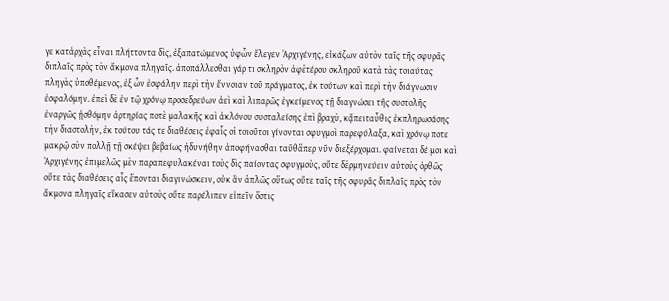γε κατἀρχὰς εἶναι πλήττοντα δὶς, ἐξαπατώμενος ὑφὧν ἔλεγεν Ἀρχιγένης, εἰκάζων αὐτὸν ταῖς τῆς σφυρᾶς διπλαῖς πρὸς τὸν ἄκμονα πληγαῖς. ἀποπάλλεσθαι γάρ τι σκληρὸν ἀφἑτέρου σκληροῦ κατὰ τὰς τοιαύτας πληγὰς ὑποθέμενος, ἐξ ὧν ἐσφάλην περὶ τὴν ἔννοιαν τοῦ πράγματος, ἐκ τούτων καὶ περὶ τὴν διάγνωσιν ἐσφαλόμην. ἐπεὶ δὲ ἐν τῷ χρόνῳ προσεδρεύων ἀεὶ καὶ λιπαρῶς ἐγκείμενος τῇ διαγνώσει τῆς συστολῆς ἐναργῶς ᾐσθόμην ἀρτηρίας ποτὲ μαλακῆς καὶ ἀκλόνου συσταλείσης ἐπὶ βραχὺ, κᾄπειταὖθις ἐκπληρωσάσης τὴν διαστολὴν, ἐκ τούτου τάς τε διαθέσεις ἐφαἷς οἱ τοιοῦτοι γίνονται σφυγμοὶ παρεφύλαξα, καὶ χρόνῳ ποτε μακρῷ σὺν πολλῇ τῇ σκέψει βεβαίως ἠδυνήθην ἀποφήνασθαι ταῦθἅπερ νῦν διεξέρχομαι. φαίνεται δέ μοι καὶ Ἀρχιγένης ἐπιμελῶς μὲν παραπεφυλακέναι τοὺς δὶς παίοντας σφυγμοὺς, οὔτε δἑρμηνεύειν αὐτοὺς ὀρθῶς οὔτε τὰς διαθέσεις αἷς ἕπονται διαγινώσκειν, οὐκ ἂν ἁπλῶς οὕτως οὔτε ταῖς τῆς σφυρᾶς διπλαῖς πρὸς τὸν ἄκμονα πληγαῖς εἴκασεν αὐτοὺς οὔτε παρέλιπεν εἰπεῖν ὅστις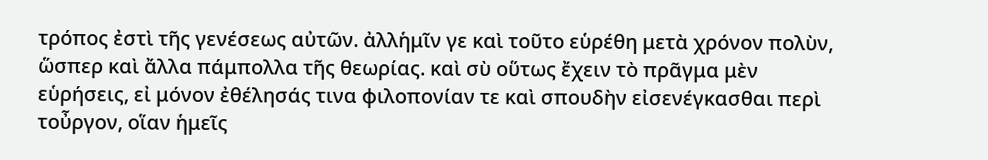τρόπος ἐστὶ τῆς γενέσεως αὐτῶν. ἀλλἡμῖν γε καὶ τοῦτο εὑρέθη μετὰ χρόνον πολὺν, ὥσπερ καὶ ἄλλα πάμπολλα τῆς θεωρίας. καὶ σὺ οὕτως ἔχειν τὸ πρᾶγμα μὲν εὑρήσεις, εἰ μόνον ἐθέλησάς τινα φιλοπονίαν τε καὶ σπουδὴν εἰσενέγκασθαι περὶ τοὖργον, οἵαν ἡμεῖς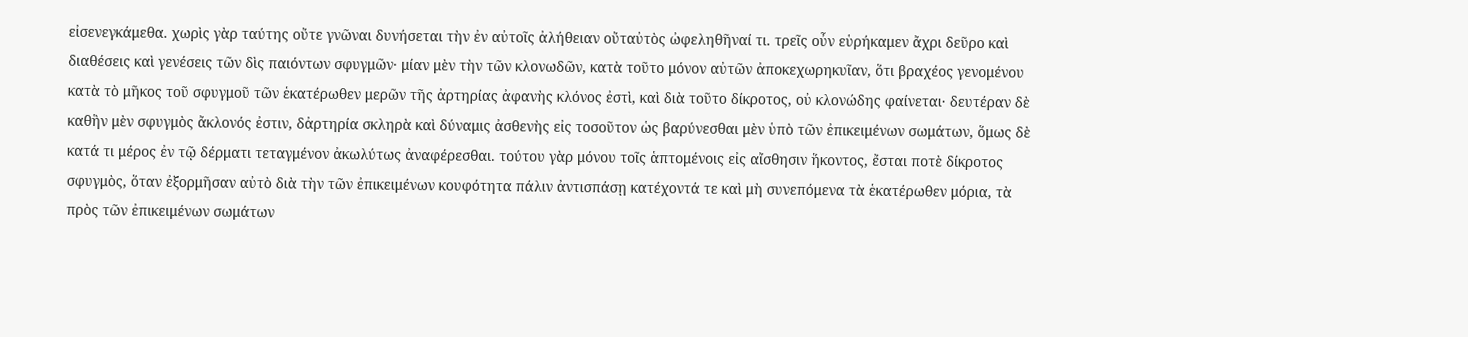εἰσενεγκάμεθα. χωρὶς γὰρ ταύτης οὔτε γνῶναι δυνήσεται τὴν ἐν αὐτοῖς ἀλήθειαν οὔταὐτὸς ὠφεληθῆναί τι. τρεῖς οὖν εὑρήκαμεν ἄχρι δεῦρο καὶ διαθέσεις καὶ γενέσεις τῶν δὶς παιόντων σφυγμῶν· μίαν μὲν τὴν τῶν κλονωδῶν, κατὰ τοῦτο μόνον αὐτῶν ἀποκεχωρηκυῖαν, ὅτι βραχέος γενομένου κατὰ τὸ μῆκος τοῦ σφυγμοῦ τῶν ἑκατέρωθεν μερῶν τῆς ἀρτηρίας ἀφανὴς κλόνος ἐστὶ, καὶ διὰ τοῦτο δίκροτος, οὐ κλονώδης φαίνεται· δευτέραν δὲ καθἣν μὲν σφυγμὸς ἄκλονός ἐστιν, δἀρτηρία σκληρὰ καὶ δύναμις ἀσθενὴς εἰς τοσοῦτον ὡς βαρύνεσθαι μὲν ὑπὸ τῶν ἐπικειμένων σωμάτων, ὅμως δὲ κατά τι μέρος ἐν τῷ δέρματι τεταγμένον ἀκωλύτως ἀναφέρεσθαι. τούτου γὰρ μόνου τοῖς ἁπτομένοις εἰς αἴσθησιν ἥκοντος, ἔσται ποτὲ δίκροτος σφυγμὸς, ὅταν ἐξορμῆσαν αὐτὸ διὰ τὴν τῶν ἐπικειμένων κουφότητα πάλιν ἀντισπάσῃ κατέχοντά τε καὶ μὴ συνεπόμενα τὰ ἑκατέρωθεν μόρια, τὰ πρὸς τῶν ἐπικειμένων σωμάτων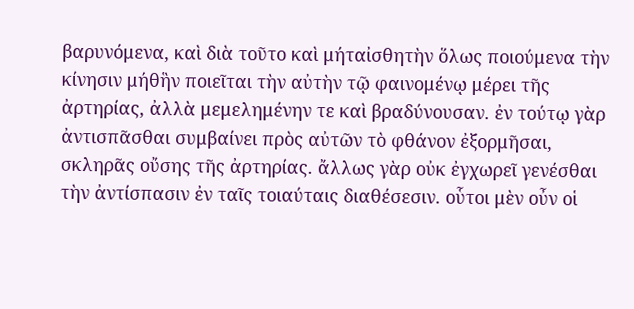βαρυνόμενα, καὶ διὰ τοῦτο καὶ μήταἰσθητὴν ὅλως ποιούμενα τὴν κίνησιν μήθἣν ποιεῖται τὴν αὐτὴν τῷ φαινομένῳ μέρει τῆς ἀρτηρίας, ἀλλὰ μεμελημένην τε καὶ βραδύνουσαν. ἐν τούτῳ γὰρ ἀντισπᾶσθαι συμβαίνει πρὸς αὐτῶν τὸ φθάνον ἐξορμῆσαι, σκληρᾶς οὔσης τῆς ἀρτηρίας. ἄλλως γὰρ οὐκ ἐγχωρεῖ γενέσθαι τὴν ἀντίσπασιν ἐν ταῖς τοιαύταις διαθέσεσιν. οὗτοι μὲν οὖν οἱ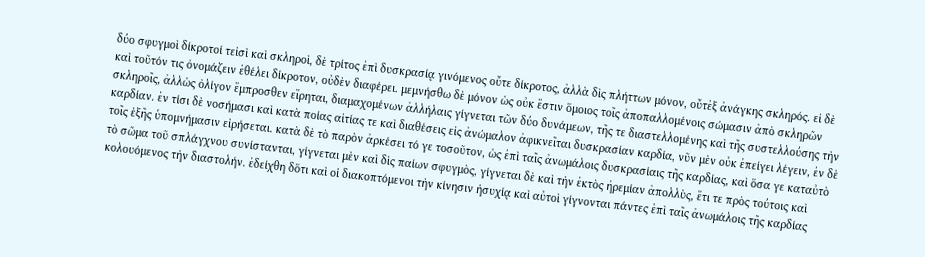δύο σφυγμοὶ δίκροτοί τεἰσὶ καὶ σκληροὶ, δὲ τρίτος ἐπὶ δυσκρασίᾳ γινόμενος οὔτε δίκροτος, ἀλλὰ δὶς πλήττων μόνον, οὔτἐξ ἀνάγκης σκληρός. εἰ δὲ καὶ τοῦτόν τις ὀνομάζειν ἐθέλει δίκροτον, οὐδὲν διαφέρει. μεμνήσθω δὲ μόνον ὡς οὐκ ἔστιν ὅμοιος τοῖς ἀποπαλλομένοις σώμασιν ἀπὸ σκληρῶν σκληροῖς, ἀλλὡς ὀλίγον ἔμπροσθεν εἴρηται, διαμαχομένων ἀλλήλαις γίγνεται τῶν δύο δυνάμεων, τῆς τε διαστελλομένης καὶ τῆς συστελλούσης τὴν καρδίαν. ἐν τίσι δὲ νοσήμασι καὶ κατὰ ποίας αἰτίας τε καὶ διαθέσεις εἰς ἀνώμαλον ἀφικνεῖται δυσκρασίαν καρδία, νῦν μὲν οὐκ ἐπείγει λέγειν, ἐν δὲ τοῖς ἑξῆς ὑπομνήμασιν εἰρήσεται. κατὰ δὲ τὸ παρὸν ἀρκέσει τό γε τοσοῦτον, ὡς ἐπὶ ταῖς ἀνωμάλοις δυσκρασίαις τῆς καρδίας, καὶ ὅσα γε καταὐτὸ τὸ σῶμα τοῦ σπλάγχνου συνίστανται, γίγνεται μὲν καὶ δὶς παίων σφυγμὸς, γίγνεται δὲ καὶ τὴν ἐκτὸς ἠρεμίαν ἀπολλὺς, ἔτι τε πρὸς τούτοις καὶ κολουόμενος τὴν διαστολήν. ἐδείχθη δὅτι καὶ οἱ διακοπτόμενοι τὴν κίνησιν ἡσυχίᾳ καὶ αὐτοὶ γίγνονται πάντες ἐπὶ ταῖς ἀνωμάλοις τῆς καρδίας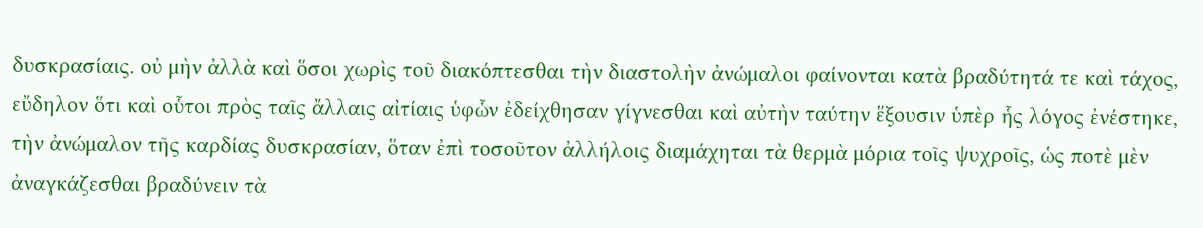δυσκρασίαις. οὐ μὴν ἀλλὰ καὶ ὅσοι χωρὶς τοῦ διακόπτεσθαι τὴν διαστολὴν ἀνώμαλοι φαίνονται κατὰ βραδύτητά τε καὶ τάχος, εὔδηλον ὅτι καὶ οὗτοι πρὸς ταῖς ἄλλαις αἰτίαις ὑφὧν ἐδείχθησαν γίγνεσθαι καὶ αὐτὴν ταύτην ἕξουσιν ὑπὲρ ἧς λόγος ἐνέστηκε, τὴν ἀνώμαλον τῆς καρδίας δυσκρασίαν, ὅταν ἐπὶ τοσοῦτον ἀλλήλοις διαμάχηται τὰ θερμὰ μόρια τοῖς ψυχροῖς, ὡς ποτὲ μὲν ἀναγκάζεσθαι βραδύνειν τὰ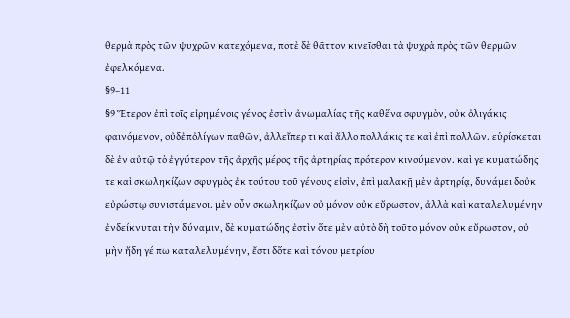θερμὰ πρὸς τῶν ψυχρῶν κατεχόμενα, ποτὲ δὲ θᾶττον κινεῖσθαι τὰ ψυχρὰ πρὸς τῶν θερμῶν ἐφελκόμενα.
§9–11
§9 Ἕτερον ἐπὶ τοῖς εἰρημένοις γένος ἐστὶν ἀνωμαλίας τῆς καθἕνα σφυγμὸν, οὐκ ὀλιγάκις φαινόμενον, οὐδἐπὀλίγων παθῶν, ἀλλεἴπερ τι καὶ ἄλλο πολλάκις τε καὶ ἐπὶ πολλῶν. εὑρίσκεται δὲ ἐν αὐτῷ τὸ ἐγγύτερον τῆς ἀρχῆς μέρος τῆς ἀρτηρίας πρότερον κινούμενον. καὶ γε κυματώδης τε καὶ σκωληκίζων σφυγμὸς ἐκ τούτου τοῦ γένους εἰσὶν, ἐπὶ μαλακῇ μὲν ἀρτηρίᾳ, δυνάμει δοὐκ εὐρώστῳ συνιστάμενοι. μὲν οὖν σκωληκίζων οὐ μόνον οὐκ εὔρωστον, ἀλλὰ καὶ καταλελυμένην ἐνδείκνυται τὴν δύναμιν, δὲ κυματώδης ἐστὶν ὅτε μὲν αὐτὸ δὴ τοῦτο μόνον οὐκ εὔρωστον, οὐ μὴν ἤδη γέ πω καταλελυμένην, ἔστι δὅτε καὶ τόνου μετρίου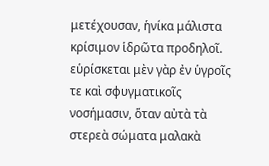μετέχουσαν, ἡνίκα μάλιστα κρίσιμον ἱδρῶτα προδηλοῖ. εὑρίσκεται μὲν γὰρ ἐν ὑγροῖς τε καὶ σφυγματικοῖς νοσήμασιν, ὅταν αὐτὰ τὰ στερεὰ σώματα μαλακὰ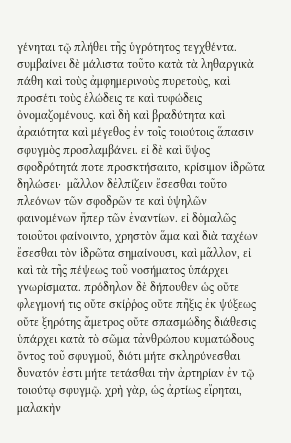γένηται τῷ πλήθει τῆς ὑγρότητος τεγχθέντα. συμβαίνει δὲ μάλιστα τοῦτο κατὰ τὰ ληθαργικὰ πάθη καὶ τοὺς ἀμφημερινοὺς πυρετοὺς, καὶ προσέτι τοὺς ἑλώδεις τε καὶ τυφώδεις ὀνομαζομένους. καὶ δὴ καὶ βραδύτητα καὶ ἀραιότητα καὶ μέγεθος ἐν τοῖς τοιούτοις ἅπασιν σφυγμὸς προσλαμβάνει. εἰ δὲ καὶ ὕψος σφοδρότητά ποτε προσκτήσαιτο, κρίσιμον ἱδρῶτα δηλώσει·  μᾶλλον δἐλπίζειν ἔσεσθαι τοῦτο πλεόνων τῶν σφοδρῶν τε καὶ ὑψηλῶν φαινομένων ἤπερ τῶν ἐναντίων. εἰ δὁμαλῶς τοιοῦτοι φαίνοιντο, χρηστὸν ἅμα καὶ διὰ ταχέων ἔσεσθαι τὸν ἱδρῶτα σημαίνουσι, καὶ μᾶλλον, εἰ καὶ τὰ τῆς πέψεως τοῦ νοσήματος ὑπάρχει γνωρίσματα. πρόδηλον δὲ δήπουθεν ὡς οὔτε φλεγμονή τις οὔτε σκίῤῥος οὔτε πῆξις ἐκ ψύξεως οὔτε ξηρότης ἄμετρος οὔτε σπασμώδης διάθεσις ὑπάρχει κατὰ τὸ σῶμα τἀνθρώπου κυματώδους ὄντος τοῦ σφυγμοῦ, διότι μήτε σκληρύνεσθαι δυνατόν ἐστι μήτε τετάσθαι τὴν ἀρτηρίαν ἐν τῷ τοιούτῳ σφυγμῷ. χρὴ γὰρ, ὡς ἀρτίως εἴρηται, μαλακὴν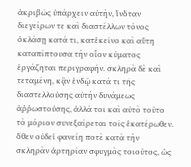ἀκριβῶς ὑπάρχειν αὐτὴν, ἵνὅταν διεγείρων τε καὶ διαστέλλων τόνος ὀκλάσῃ κατά τι, κατἐκεῖνο καὶ αὕτη καταπίπτουσα τὴν οἷον κύματος ἐργάζηται περιγραφήν. σκληρὰ δὲ καὶ τεταμένη, κᾂν ἐνδῷ κατά τι τῆς διαστελλούσης αὐτὴν δυνάμεως ἀῤῥωστούσης, ἀλλά τοι καὶ αὐτὸ τοῦτο τὸ μόριον συνεξαίρεται τοῖς ἑκατέρωθεν. ὅθεν οὐδεἰ φανείη ποτὲ κατὰ τὴν σκληρὰν ἀρτηρίαν σφυγμὸς τοιοῦτος, ὡς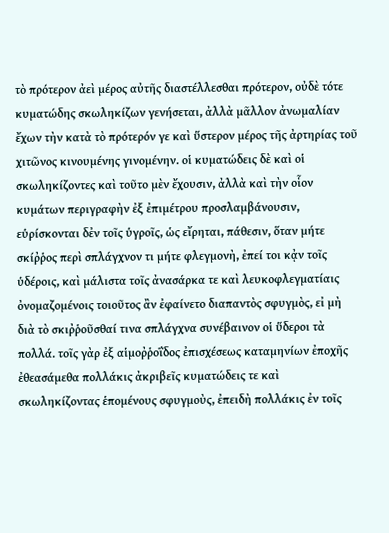τὸ πρότερον ἀεὶ μέρος αὐτῆς διαστέλλεσθαι πρότερον, οὐδὲ τότε κυματώδης σκωληκίζων γενήσεται, ἀλλὰ μᾶλλον ἀνωμαλίαν ἔχων τὴν κατὰ τὸ πρότερόν γε καὶ ὕστερον μέρος τῆς ἀρτηρίας τοῦ χιτῶνος κινουμένης γινομένην. οἱ κυματώδεις δὲ καὶ οἱ σκωληκίζοντες καὶ τοῦτο μὲν ἔχουσιν, ἀλλὰ καὶ τὴν οἷον κυμάτων περιγραφὴν ἐξ ἐπιμέτρου προσλαμβάνουσιν, εὑρίσκονται δἐν τοῖς ὑγροῖς, ὡς εἴρηται, πάθεσιν, ὅταν μήτε σκίῤῥος περὶ σπλάγχνον τι μήτε φλεγμονὴ, ἐπεί τοι κᾀν τοῖς ὑδέροις, καὶ μάλιστα τοῖς ἀνασάρκα τε καὶ λευκοφλεγματίαις ὀνομαζομένοις τοιοῦτος ἂν ἐφαίνετο διαπαντὸς σφυγμὸς, εἰ μὴ διὰ τὸ σκιῤῥοῦσθαί τινα σπλάγχνα συνέβαινον οἱ ὕδεροι τὰ πολλά. τοῖς γὰρ ἐξ αἱμοῤῥοΐδος ἐπισχέσεως καταμηνίων ἐποχῆς ἐθεασάμεθα πολλάκις ἀκριβεῖς κυματώδεις τε καὶ σκωληκίζοντας ἑπομένους σφυγμοὺς, ἐπειδὴ πολλάκις ἐν τοῖς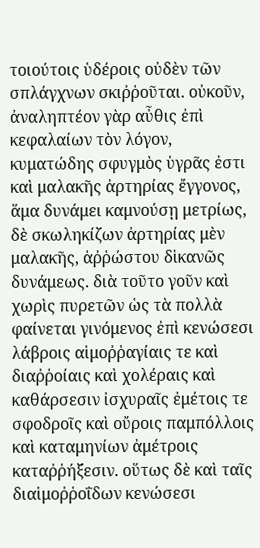τοιούτοις ὑδέροις οὐδὲν τῶν σπλάγχνων σκιῤῥοῦται. οὐκοῦν, ἀναληπτέον γὰρ αὖθις ἐπὶ κεφαλαίων τὸν λόγον, κυματώδης σφυγμὸς ὑγρᾶς ἐστι καὶ μαλακῆς ἀρτηρίας ἔγγονος, ἅμα δυνάμει καμνούσῃ μετρίως, δὲ σκωληκίζων ἀρτηρίας μὲν μαλακῆς, ἀῤῥώστου δἱκανῶς δυνάμεως. διὰ τοῦτο γοῦν καὶ χωρὶς πυρετῶν ὡς τὰ πολλὰ φαίνεται γινόμενος ἐπὶ κενώσεσι λάβροις αἱμοῤῥαγίαις τε καὶ διαῤῥοίαις καὶ χολέραις καὶ καθάρσεσιν ἰσχυραῖς ἐμέτοις τε σφοδροῖς καὶ οὔροις παμπόλλοις καὶ καταμηνίων ἀμέτροις καταῤῥήξεσιν. οὕτως δὲ καὶ ταῖς διαἱμοῤῥοΐδων κενώσεσι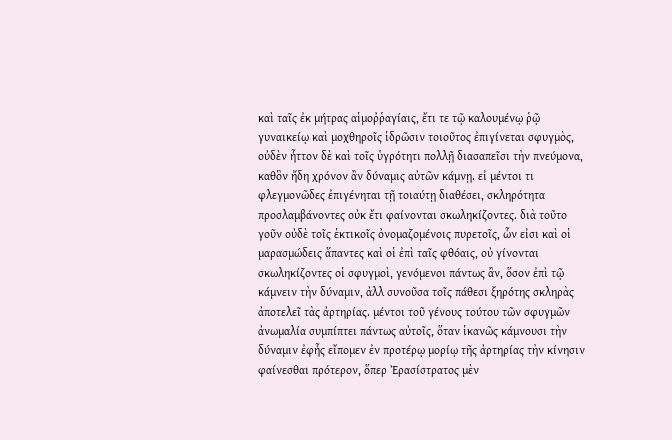καὶ ταῖς ἐκ μήτρας αἱμοῤῥαγίαις, ἔτι τε τῷ καλουμένῳ ῥῷ γυναικείῳ καὶ μοχθηροῖς ἱδρῶσιν τοιοῦτος ἐπιγίνεται σφυγμὸς, οὐδὲν ἧττον δὲ καὶ τοῖς ὑγρότητι πολλῇ διασαπεῖσι τὴν πνεύμονα, καθὃν ἤδη χρόνον ἂν δύναμις αὐτῶν κάμνῃ. εἰ μέντοι τι φλεγμονῶδες ἐπιγένηται τῇ τοιαύτῃ διαθέσει, σκληρότητα προσλαμβάνοντες οὐκ ἔτι φαίνονται σκωληκίζοντες. διὰ τοῦτο γοῦν οὐδὲ τοῖς ἑκτικοῖς ὀνομαζομένοις πυρετοῖς, ὧν εἰσι καὶ οἱ μαρασμώδεις ἅπαντες καὶ οἱ ἐπὶ ταῖς φθόαις, οὐ γίνονται σκωληκίζοντες οἱ σφυγμοὶ, γενόμενοι πάντως ἂν, ὅσον ἐπὶ τῷ κάμνειν τὴν δύναμιν, ἀλλ συνοῦσα τοῖς πάθεσι ξηρότης σκληρὰς ἀποτελεῖ τὰς ἀρτηρίας. μέντοι τοῦ γένους τούτου τῶν σφυγμῶν ἀνωμαλία συμπίπτει πάντως αὐτοῖς, ὅταν ἱκανῶς κάμνουσι τὴν δύναμιν ἐφἧς εἴπομεν ἐν προτέρῳ μορίῳ τῆς ἀρτηρίας τὴν κίνησιν φαίνεσθαι πρότερον, ὅπερ Ἐρασίστρατος μὲν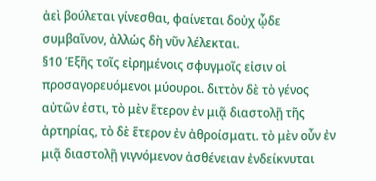ἀεὶ βούλεται γίνεσθαι, φαίνεται δοὐχ ᾧδε συμβαῖνον, ἀλλὡς δὴ νῦν λέλεκται.
§10 Ἑξῆς τοῖς εἰρημένοις σφυγμοῖς εἰσιν οἱ προσαγορευόμενοι μύουροι. διττὸν δὲ τὸ γένος αὐτῶν ἐστι, τὸ μὲν ἕτερον ἐν μιᾷ διαστολῇ τῆς ἀρτηρίας, τὸ δὲ ἕτερον ἐν ἀθροίσματι. τὸ μὲν οὖν ἐν μιᾷ διαστολῇ γιγνόμενον ἀσθένειαν ἐνδείκνυται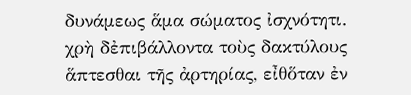δυνάμεως ἅμα σώματος ἰσχνότητι. χρὴ δἐπιβάλλοντα τοὺς δακτύλους ἅπτεσθαι τῆς ἀρτηρίας, εἶθὅταν ἐν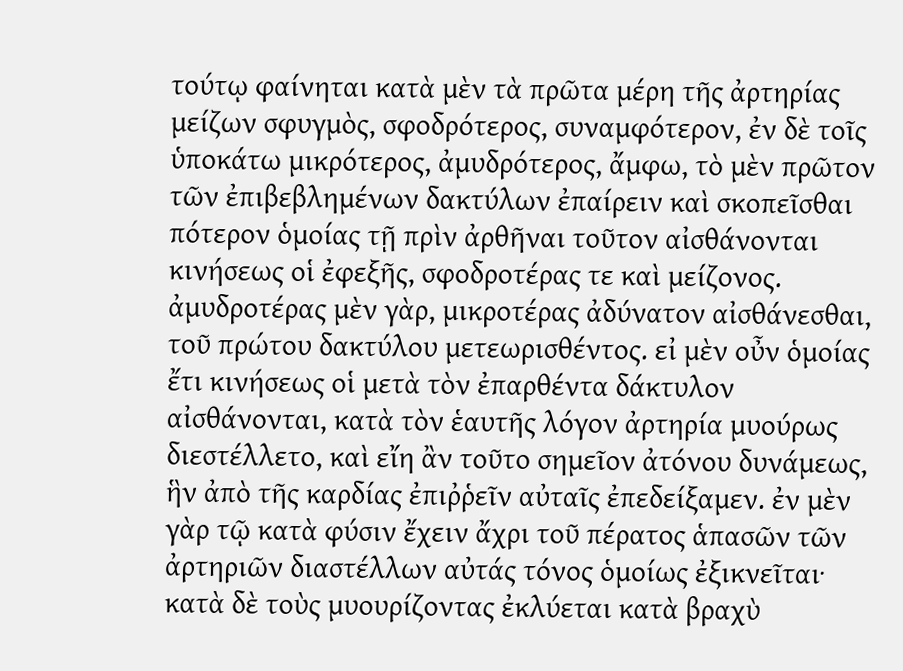τούτῳ φαίνηται κατὰ μὲν τὰ πρῶτα μέρη τῆς ἀρτηρίας μείζων σφυγμὸς, σφοδρότερος, συναμφότερον, ἐν δὲ τοῖς ὑποκάτω μικρότερος, ἀμυδρότερος, ἄμφω, τὸ μὲν πρῶτον τῶν ἐπιβεβλημένων δακτύλων ἐπαίρειν καὶ σκοπεῖσθαι πότερον ὁμοίας τῇ πρὶν ἀρθῆναι τοῦτον αἰσθάνονται κινήσεως οἱ ἐφεξῆς, σφοδροτέρας τε καὶ μείζονος. ἀμυδροτέρας μὲν γὰρ, μικροτέρας ἀδύνατον αἰσθάνεσθαι, τοῦ πρώτου δακτύλου μετεωρισθέντος. εἰ μὲν οὖν ὁμοίας ἔτι κινήσεως οἱ μετὰ τὸν ἐπαρθέντα δάκτυλον αἰσθάνονται, κατὰ τὸν ἑαυτῆς λόγον ἀρτηρία μυούρως διεστέλλετο, καὶ εἴη ἂν τοῦτο σημεῖον ἀτόνου δυνάμεως, ἣν ἀπὸ τῆς καρδίας ἐπιῤῥεῖν αὐταῖς ἐπεδείξαμεν. ἐν μὲν γὰρ τῷ κατὰ φύσιν ἔχειν ἄχρι τοῦ πέρατος ἁπασῶν τῶν ἀρτηριῶν διαστέλλων αὐτάς τόνος ὁμοίως ἐξικνεῖται· κατὰ δὲ τοὺς μυουρίζοντας ἐκλύεται κατὰ βραχὺ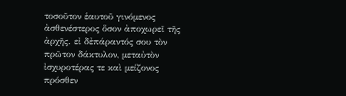τοσοῦτον ἑαυτοῦ γινόμενος ἀσθενέστερος ὅσον ἀποχωρεῖ τῆς ἀρχῆς. εἰ δἐπάραντός σου τὸν πρῶτον δάκτυλον, μεταὐτὸν ἰσχυροτέρας τε καὶ μείζονος πρόσθεν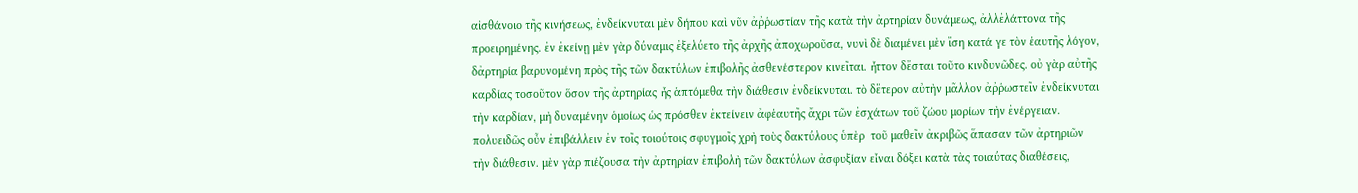αἰσθάνοιο τῆς κινήσεως, ἐνδείκνυται μὲν δήπου καὶ νῦν ἀῤῥωστίαν τῆς κατὰ τὴν ἀρτηρίαν δυνάμεως, ἀλλἐλάττονα τῆς προειρημένης. ἐν ἐκείνῃ μὲν γὰρ δύναμις ἐξελύετο τῆς ἀρχῆς ἀποχωροῦσα, νυνὶ δὲ διαμένει μὲν ἴση κατά γε τὸν ἑαυτῆς λόγον, δἀρτηρία βαρυνομένη πρὸς τῆς τῶν δακτύλων ἐπιβολῆς ἀσθενέστερον κινεῖται. ἧττον δἔσται τοῦτο κινδυνῶδες. οὐ γὰρ αὐτῆς καρδίας τοσοῦτον ὅσον τῆς ἀρτηρίας ἧς ἁπτόμεθα τὴν διάθεσιν ἐνδείκνυται. τὸ δἕτερον αὐτὴν μᾶλλον ἀῤῥωστεῖν ἐνδείκνυται τὴν καρδίαν, μὴ δυναμένην ὁμοίως ὡς πρόσθεν ἐκτείνειν ἀφἑαυτῆς ἄχρι τῶν ἐσχάτων τοῦ ζώου μορίων τὴν ἐνέργειαν. πολυειδῶς οὖν ἐπιβάλλειν ἐν τοῖς τοιούτοις σφυγμοῖς χρὴ τοὺς δακτύλους ὑπὲρ  τοῦ μαθεῖν ἀκριβῶς ἅπασαν τῶν ἀρτηριῶν τὴν διάθεσιν. μὲν γὰρ πιέζουσα τὴν ἀρτηρίαν ἐπιβολὴ τῶν δακτύλων ἀσφυξίαν εἶναι δόξει κατὰ τὰς τοιαύτας διαθέσεις,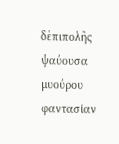δἐπιπολῆς ψαύουσα μυούρου φαντασίαν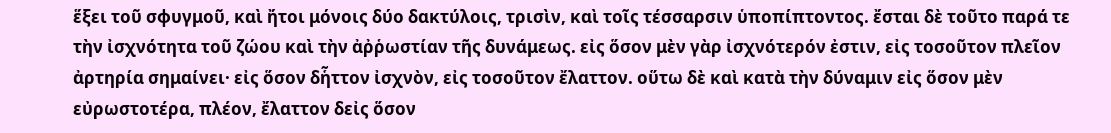ἕξει τοῦ σφυγμοῦ, καὶ ἤτοι μόνοις δύο δακτύλοις, τρισὶν, καὶ τοῖς τέσσαρσιν ὑποπίπτοντος. ἔσται δὲ τοῦτο παρά τε τὴν ἰσχνότητα τοῦ ζώου καὶ τὴν ἀῤῥωστίαν τῆς δυνάμεως. εἰς ὅσον μὲν γὰρ ἰσχνότερόν ἐστιν, εἰς τοσοῦτον πλεῖον ἀρτηρία σημαίνει· εἰς ὅσον δἧττον ἰσχνὸν, εἰς τοσοῦτον ἔλαττον. οὕτω δὲ καὶ κατὰ τὴν δύναμιν εἰς ὅσον μὲν εὐρωστοτέρα, πλέον, ἔλαττον δεἰς ὅσον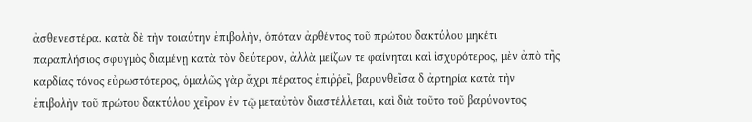ἀσθενεστέρα. κατὰ δὲ τὴν τοιαύτην ἐπιβολὴν, ὁπόταν ἀρθέντος τοῦ πρώτου δακτύλου μηκέτι παραπλήσιος σφυγμὸς διαμένῃ κατὰ τὸν δεύτερον, ἀλλὰ μείζων τε φαίνηται καὶ ἰσχυρότερος, μὲν ἀπὸ τῆς καρδίας τόνος εὐρωστότερος, ὁμαλῶς γὰρ ἄχρι πέρατος ἐπιῤῥεῖ, βαρυνθεῖσα δ ἀρτηρία κατὰ τὴν ἐπιβολὴν τοῦ πρώτου δακτύλου χεῖρον ἐν τῷ μεταὐτὸν διαστέλλεται, καὶ διὰ τοῦτο τοῦ βαρύνοντος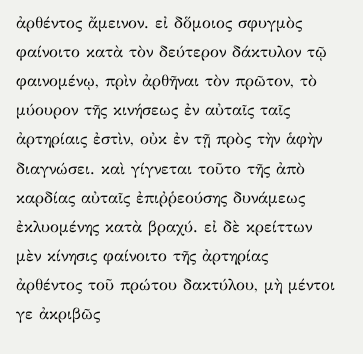ἀρθέντος ἄμεινον. εἰ δὅμοιος σφυγμὸς φαίνοιτο κατὰ τὸν δεύτερον δάκτυλον τῷ φαινομένῳ, πρὶν ἀρθῆναι τὸν πρῶτον, τὸ μύουρον τῆς κινήσεως ἐν αὐταῖς ταῖς ἀρτηρίαις ἐστὶν, οὐκ ἐν τῇ πρὸς τὴν ἁφὴν διαγνώσει. καὶ γίγνεται τοῦτο τῆς ἀπὸ καρδίας αὐταῖς ἐπιῤῥεούσης δυνάμεως ἐκλυομένης κατὰ βραχύ. εἰ δὲ κρείττων μὲν κίνησις φαίνοιτο τῆς ἀρτηρίας ἀρθέντος τοῦ πρώτου δακτύλου, μὴ μέντοι γε ἀκριβῶς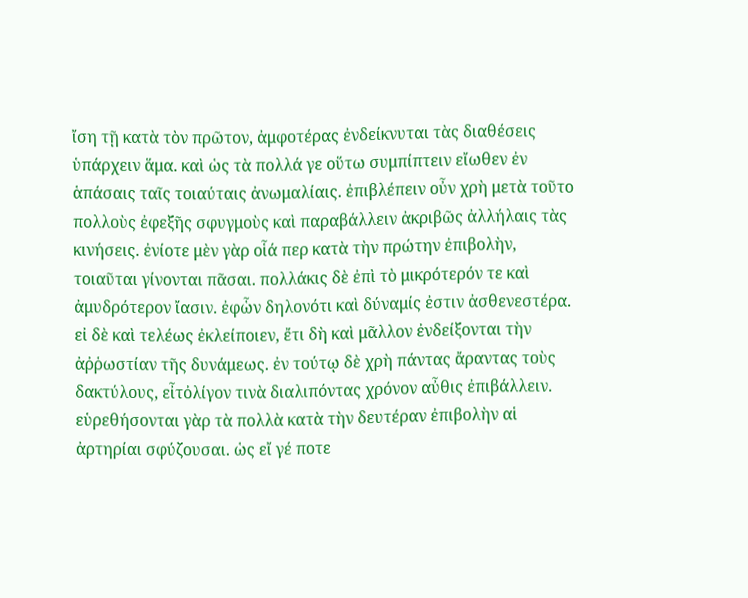ἴση τῇ κατὰ τὸν πρῶτον, ἀμφοτέρας ἐνδείκνυται τὰς διαθέσεις ὑπάρχειν ἅμα. καὶ ὡς τὰ πολλά γε οὕτω συμπίπτειν εἴωθεν ἐν ἁπάσαις ταῖς τοιαύταις ἀνωμαλίαις. ἐπιβλέπειν οὖν χρὴ μετὰ τοῦτο πολλοὺς ἐφεξῆς σφυγμοὺς καὶ παραβάλλειν ἀκριβῶς ἀλλήλαις τὰς κινήσεις. ἐνίοτε μὲν γὰρ οἷά περ κατὰ τὴν πρώτην ἐπιβολὴν, τοιαῦται γίνονται πᾶσαι. πολλάκις δὲ ἐπὶ τὸ μικρότερόν τε καὶ ἀμυδρότερον ἴασιν. ἐφὧν δηλονότι καὶ δύναμίς ἐστιν ἀσθενεστέρα. εἰ δὲ καὶ τελέως ἐκλείποιεν, ἔτι δὴ καὶ μᾶλλον ἐνδείξονται τὴν ἀῤῥωστίαν τῆς δυνάμεως. ἐν τούτῳ δὲ χρὴ πάντας ἄραντας τοὺς δακτύλους, εἶτὀλίγον τινὰ διαλιπόντας χρόνον αὖθις ἐπιβάλλειν. εὑρεθήσονται γὰρ τὰ πολλὰ κατὰ τὴν δευτέραν ἐπιβολὴν αἱ ἀρτηρίαι σφύζουσαι. ὡς εἴ γέ ποτε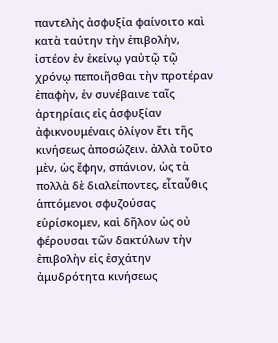παντελὴς ἀσφυξία φαίνοιτο καὶ κατὰ ταύτην τὴν ἐπιβολὴν, ἰστέον ἐν ἐκείνῳ γαὐτῷ τῷ χρόνῳ πεποιῆσθαι τὴν προτέραν ἐπαφὴν, ἐν συνέβαινε ταῖς ἀρτηρίαις εἰς ἀσφυξίαν ἀφικνουμέναις ὀλίγον ἔτι τῆς κινήσεως ἀποσώζειν. ἀλλὰ τοῦτο μὲν, ὡς ἔφην, σπάνιον, ὡς τὰ πολλὰ δὲ διαλείποντες, εἶταὖθις ἁπτόμενοι σφυζούσας εὑρίσκομεν, καὶ δῆλον ὡς οὐ φέρουσαι τῶν δακτύλων τὴν ἐπιβολὴν εἰς ἐσχάτην ἀμυδρότητα κινήσεως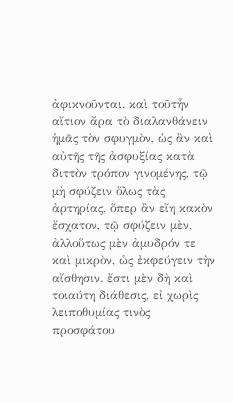ἀφικνοῦνται. καὶ τοῦτἦν αἴτιον ἄρα τὸ διαλανθάνειν ἡμᾶς τὸν σφυγμὸν, ὡς ἂν καὶ αὐτῆς τῆς ἀσφυξίας κατὰ διττὸν τρόπον γινομένης, τῷ μὴ σφύζειν ὅλως τὰς ἀρτηρίας, ὅπερ ἂν εἴη κακὸν ἔσχατον, τῷ σφύζειν μὲν, ἀλλοὕτως μὲν ἀμυδρόν τε καὶ μικρὸν, ὡς ἐκφεύγειν τὴν αἴσθησιν. ἔστι μὲν δὴ καὶ τοιαύτη διάθεσις, εἰ χωρὶς λειποθυμίας τινὸς προσφάτου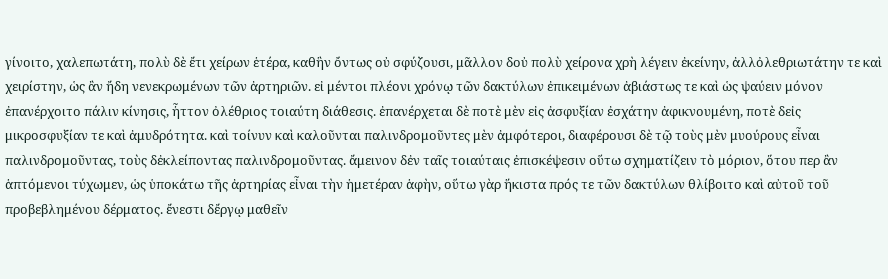γίνοιτο, χαλεπωτάτη, πολὺ δὲ ἔτι χείρων ἑτέρα, καθἣν ὄντως οὐ σφύζουσι, μᾶλλον δοὐ πολὺ χείρονα χρὴ λέγειν ἐκείνην, ἀλλὀλεθριωτάτην τε καὶ χειρίστην, ὡς ἂν ἤδη νενεκρωμένων τῶν ἀρτηριῶν. εἰ μέντοι πλέονι χρόνῳ τῶν δακτύλων ἐπικειμένων ἀβιάστως τε καὶ ὡς ψαύειν μόνον ἐπανέρχοιτο πάλιν κίνησις, ἧττον ὀλέθριος τοιαύτη διάθεσις. ἐπανέρχεται δὲ ποτὲ μὲν εἰς ἀσφυξίαν ἐσχάτην ἀφικνουμένη, ποτὲ δεἰς μικροσφυξίαν τε καὶ ἀμυδρότητα. καὶ τοίνυν καὶ καλοῦνται παλινδρομοῦντες μὲν ἀμφότεροι, διαφέρουσι δὲ τῷ τοὺς μὲν μυούρους εἶναι παλινδρομοῦντας, τοὺς δἐκλείποντας παλινδρομοῦντας. ἄμεινον δἐν ταῖς τοιαύταις ἐπισκέψεσιν οὕτω σχηματίζειν τὸ μόριον, ὅτου περ ἂν ἁπτόμενοι τύχωμεν, ὡς ὑποκάτω τῆς ἀρτηρίας εἶναι τὴν ἡμετέραν ἁφὴν, οὕτω γὰρ ἥκιστα πρός τε τῶν δακτύλων θλίβοιτο καὶ αὐτοῦ τοῦ προβεβλημένου δέρματος. ἔνεστι δἔργῳ μαθεῖν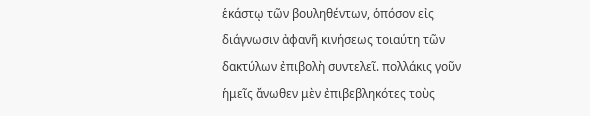ἑκάστῳ τῶν βουληθέντων, ὁπόσον εἰς διάγνωσιν ἀφανῆ κινήσεως τοιαύτη τῶν δακτύλων ἐπιβολὴ συντελεῖ. πολλάκις γοῦν ἡμεῖς ἄνωθεν μὲν ἐπιβεβληκότες τοὺς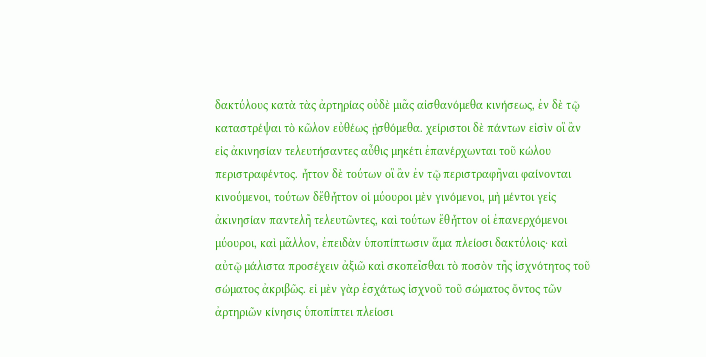δακτύλους κατὰ τὰς ἀρτηρίας οὐδὲ μιᾶς αἰσθανόμεθα κινήσεως, ἐν δὲ τῷ καταστρέψαι τὸ κῶλον εὐθέως ᾐσθόμεθα. χείριστοι δὲ πάντων εἰσὶν οἳ ἂν εἰς ἀκινησίαν τελευτήσαντες αὖθις μηκέτι ἐπανέρχωνται τοῦ κώλου περιστραφέντος. ἧττον δὲ τούτων οἳ ἂν ἐν τῷ περιστραφῆναι φαίνονται κινούμενοι, τούτων δἔθἧττον οἱ μύουροι μὲν γινόμενοι, μὴ μέντοι γεἰς ἀκινησίαν παντελῆ τελευτῶντες, καὶ τούτων ἔθἧττον οἱ ἐπανερχόμενοι μύουροι, καὶ μᾶλλον, ἐπειδὰν ὑποπίπτωσιν ἅμα πλείοσι δακτύλοις· καὶ αὐτῷ μάλιστα προσέχειν ἀξιῶ καὶ σκοπεῖσθαι τὸ ποσὸν τῆς ἰσχνότητος τοῦ σώματος ἀκριβῶς. εἰ μὲν γὰρ ἐσχάτως ἰσχνοῦ τοῦ σώματος ὄντος τῶν ἀρτηριῶν κίνησις ὑποπίπτει πλείοσι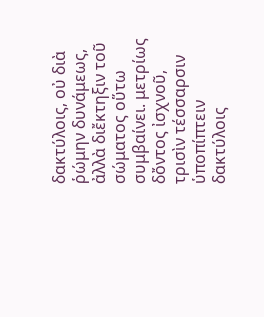δακτύλοις, οὐ διὰ ῥώμην δυνάμεως, ἀλλὰ διἔκτηξιν τοῦ σώματος οὕτω συμβαίνει. μετρίως δὄντος ἰσχνοῦ, τρισὶν τέσσαρσιν ὑποπίπτειν δακτύλοις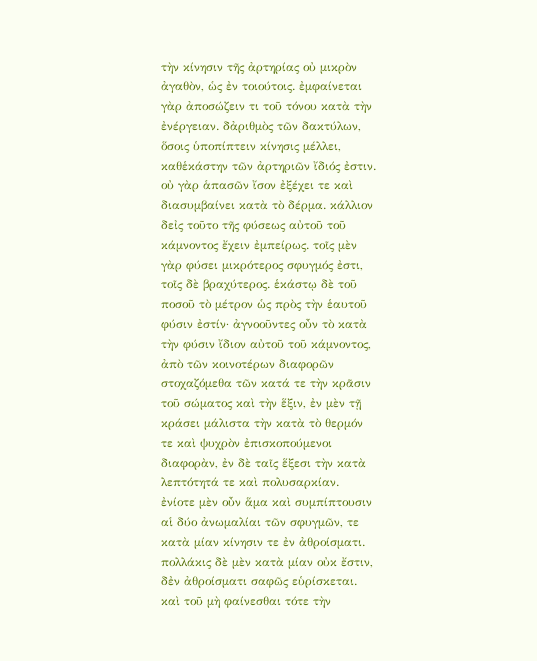τὴν κίνησιν τῆς ἀρτηρίας οὐ μικρὸν ἀγαθὸν, ὡς ἐν τοιούτοις. ἐμφαίνεται γὰρ ἀποσώζειν τι τοῦ τόνου κατὰ τὴν ἐνέργειαν. δἀριθμὸς τῶν δακτύλων, ὅσοις ὑποπίπτειν κίνησις μέλλει, καθἑκάστην τῶν ἀρτηριῶν ἴδιός ἐστιν. οὐ γὰρ ἁπασῶν ἴσον ἐξέχει τε καὶ διασυμβαίνει κατὰ τὸ δέρμα. κάλλιον δεἰς τοῦτο τῆς φύσεως αὐτοῦ τοῦ κάμνοντος ἔχειν ἐμπείρως. τοῖς μὲν γὰρ φύσει μικρότερος σφυγμός ἐστι, τοῖς δὲ βραχύτερος. ἑκάστῳ δὲ τοῦ ποσοῦ τὸ μέτρον ὡς πρὸς τὴν ἑαυτοῦ φύσιν ἐστίν· ἀγνοοῦντες οὖν τὸ κατὰ τὴν φύσιν ἴδιον αὐτοῦ τοῦ κάμνοντος, ἀπὸ τῶν κοινοτέρων διαφορῶν στοχαζόμεθα τῶν κατά τε τὴν κρᾶσιν τοῦ σώματος καὶ τὴν ἕξιν, ἐν μὲν τῇ κράσει μάλιστα τὴν κατὰ τὸ θερμόν τε καὶ ψυχρὸν ἐπισκοπούμενοι διαφορὰν, ἐν δὲ ταῖς ἕξεσι τὴν κατὰ λεπτότητά τε καὶ πολυσαρκίαν.  ἐνίοτε μὲν οὖν ἅμα καὶ συμπίπτουσιν αἱ δύο ἀνωμαλίαι τῶν σφυγμῶν, τε κατὰ μίαν κίνησιν τε ἐν ἀθροίσματι. πολλάκις δὲ μὲν κατὰ μίαν οὐκ ἔστιν, δἐν ἀθροίσματι σαφῶς εὑρίσκεται. καὶ τοῦ μὴ φαίνεσθαι τότε τὴν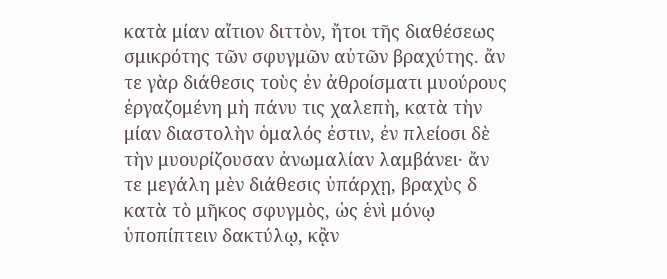κατὰ μίαν αἴτιον διττὸν, ἤτοι τῆς διαθέσεως σμικρότης τῶν σφυγμῶν αὐτῶν βραχύτης. ἄν τε γὰρ διάθεσις τοὺς ἐν ἀθροίσματι μυούρους ἐργαζομένη μὴ πάνυ τις χαλεπὴ, κατὰ τὴν μίαν διαστολὴν ὁμαλός ἐστιν, ἐν πλείοσι δὲ τὴν μυουρίζουσαν ἀνωμαλίαν λαμβάνει· ἄν τε μεγάλη μὲν διάθεσις ὑπάρχῃ, βραχὺς δ κατὰ τὸ μῆκος σφυγμὸς, ὡς ἑνὶ μόνῳ ὑποπίπτειν δακτύλῳ, κᾂν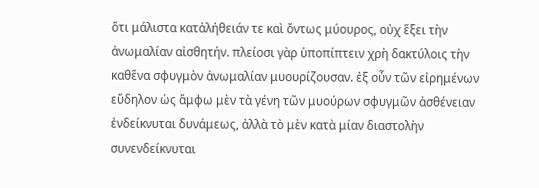ὅτι μάλιστα κατἀλήθειάν τε καὶ ὄντως μύουρος, οὐχ ἕξει τὴν ἀνωμαλίαν αἰσθητήν. πλείοσι γὰρ ὑποπίπτειν χρὴ δακτύλοις τὴν καθἕνα σφυγμὸν ἀνωμαλίαν μυουρίζουσαν. ἐξ οὖν τῶν εἰρημένων εὔδηλον ὡς ἄμφω μὲν τὰ γένη τῶν μυούρων σφυγμῶν ἀσθένειαν ἐνδείκνυται δυνάμεως, ἀλλὰ τὸ μὲν κατὰ μίαν διαστολὴν συνενδείκνυται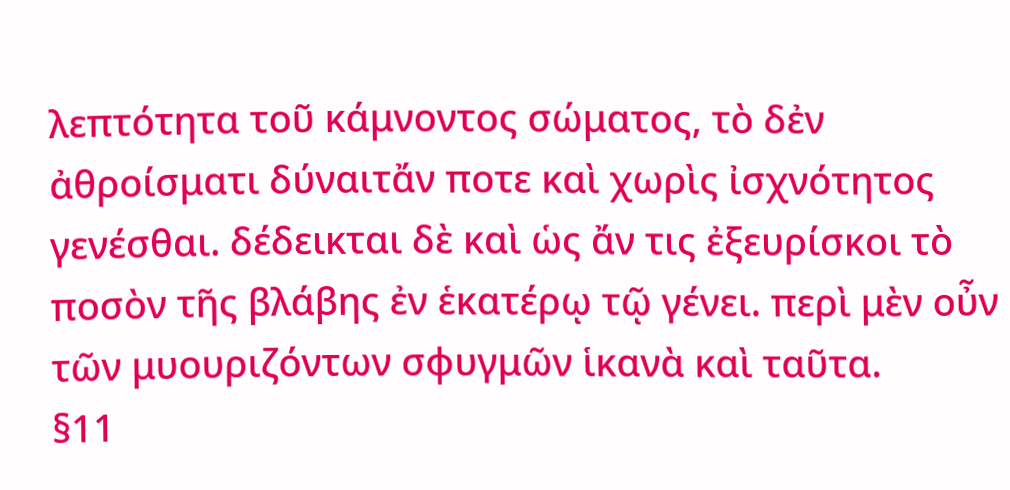λεπτότητα τοῦ κάμνοντος σώματος, τὸ δἐν ἀθροίσματι δύναιτἄν ποτε καὶ χωρὶς ἰσχνότητος γενέσθαι. δέδεικται δὲ καὶ ὡς ἄν τις ἐξευρίσκοι τὸ ποσὸν τῆς βλάβης ἐν ἑκατέρῳ τῷ γένει. περὶ μὲν οὖν τῶν μυουριζόντων σφυγμῶν ἱκανὰ καὶ ταῦτα.
§11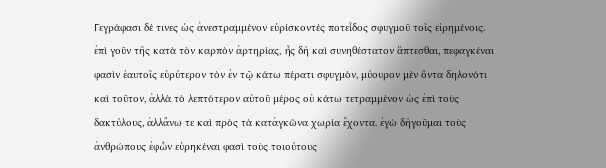Γεγράφασι δέ τινες ὡς ἀνεστραμμένον εὑρίσκοντές ποτεἶδος σφυγμοῦ τοῖς εἰρημένοις. ἐπὶ γοῦν τῆς κατὰ τὸν καρπὸν ἀρτηρίας, ἦς δὴ καὶ συνηθέστατον ἅπτεσθαι, πεφαγκέναι φασὶν ἑαυτοῖς εὐρύτερον τὸν ἐν τῷ κάτω πέρατι σφυγμὸν, μύουρον μὲν ὄντα δηλονότι καὶ τοῦτον, ἀλλὰ τὸ λεπτότερον αὐτοῦ μέρος οὐ κάτω τετραμμένον ὡς ἐπὶ τοὺς δακτύλους, ἀλλἄνω τε καὶ πρὸς τὰ κατἀγκῶνα χωρία ἔχοντα. ἐγὼ δἡγοῦμαι τοὺς ἀνθρώπους ἐφὧν εὑρηκέναι φασὶ τοὺς τοιούτους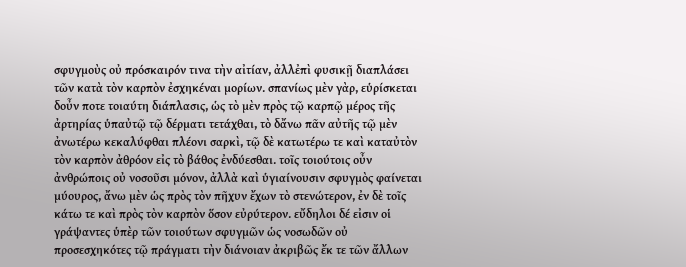σφυγμοὺς οὐ πρόσκαιρόν τινα τὴν αἰτίαν, ἀλλἐπὶ φυσικῇ διαπλάσει τῶν κατὰ τὸν καρπὸν ἐσχηκέναι μορίων. σπανίως μὲν γὰρ, εὑρίσκεται δοὖν ποτε τοιαύτη διάπλασις, ὡς τὸ μὲν πρὸς τῷ καρπῷ μέρος τῆς ἀρτηρίας ὑπαὐτῷ τῷ δέρματι τετάχθαι, τὸ δἄνω πᾶν αὐτῆς τῷ μὲν ἀνωτέρω κεκαλύφθαι πλέονι σαρκὶ, τῷ δὲ κατωτέρω τε καὶ καταὐτὸν τὸν καρπὸν ἀθρόον εἰς τὸ βάθος ἐνδύεσθαι. τοῖς τοιούτοις οὖν ἀνθρώποις οὐ νοσοῦσι μόνον, ἀλλὰ καὶ ὑγιαίνουσιν σφυγμὸς φαίνεται μύουρος, ἄνω μὲν ὡς πρὸς τὸν πῆχυν ἔχων τὸ στενώτερον, ἐν δὲ τοῖς κάτω τε καὶ πρὸς τὸν καρπὸν ὅσον εὐρύτερον. εὔδηλοι δέ εἰσιν οἱ γράψαντες ὑπὲρ τῶν τοιούτων σφυγμῶν ὡς νοσωδῶν οὐ προσεσχηκότες τῷ πράγματι τὴν διάνοιαν ἀκριβῶς ἔκ τε τῶν ἄλλων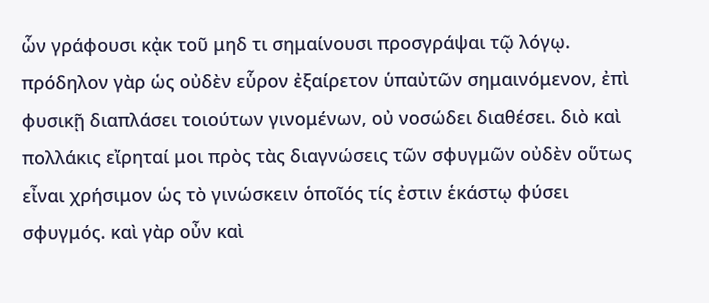ὧν γράφουσι κᾀκ τοῦ μηδ τι σημαίνουσι προσγράψαι τῷ λόγῳ. πρόδηλον γὰρ ὡς οὐδὲν εὗρον ἐξαίρετον ὑπαὐτῶν σημαινόμενον, ἐπὶ φυσικῇ διαπλάσει τοιούτων γινομένων, οὐ νοσώδει διαθέσει. διὸ καὶ πολλάκις εἴρηταί μοι πρὸς τὰς διαγνώσεις τῶν σφυγμῶν οὐδὲν οὕτως εἶναι χρήσιμον ὡς τὸ γινώσκειν ὁποῖός τίς ἐστιν ἑκάστῳ φύσει σφυγμός. καὶ γὰρ οὖν καὶ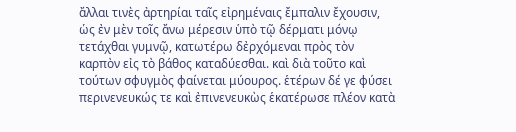ἄλλαι τινὲς ἀρτηρίαι ταῖς εἰρημέναις ἔμπαλιν ἔχουσιν, ὡς ἐν μὲν τοῖς ἄνω μέρεσιν ὑπὸ τῷ δέρματι μόνῳ τετάχθαι γυμνῷ, κατωτέρω δἐρχόμεναι πρὸς τὸν καρπὸν εἰς τὸ βάθος καταδύεσθαι. καὶ διὰ τοῦτο καὶ τούτων σφυγμὸς φαίνεται μύουρος. ἑτέρων δέ γε φύσει περινενευκώς τε καὶ ἐπινενευκὼς ἑκατέρωσε πλέον κατὰ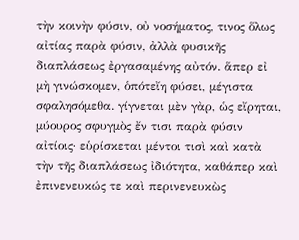τὴν κοινὴν φύσιν, οὐ νοσήματος, τινος ὅλως αἰτίας παρὰ φύσιν, ἀλλὰ φυσικῆς διαπλάσεως ἐργασαμένης αὐτόν. ἅπερ εἰ μὴ γινώσκομεν, ὁπότεἴη φύσει, μέγιστα σφαλησόμεθα. γίγνεται μὲν γὰρ, ὡς εἴρηται, μύουρος σφυγμὸς ἔν τισι παρὰ φύσιν αἰτίοις· εὑρίσκεται μέντοι τισὶ καὶ κατὰ τὴν τῆς διαπλάσεως ἰδιότητα, καθάπερ καὶ ἐπινενευκώς τε καὶ περινενευκὼς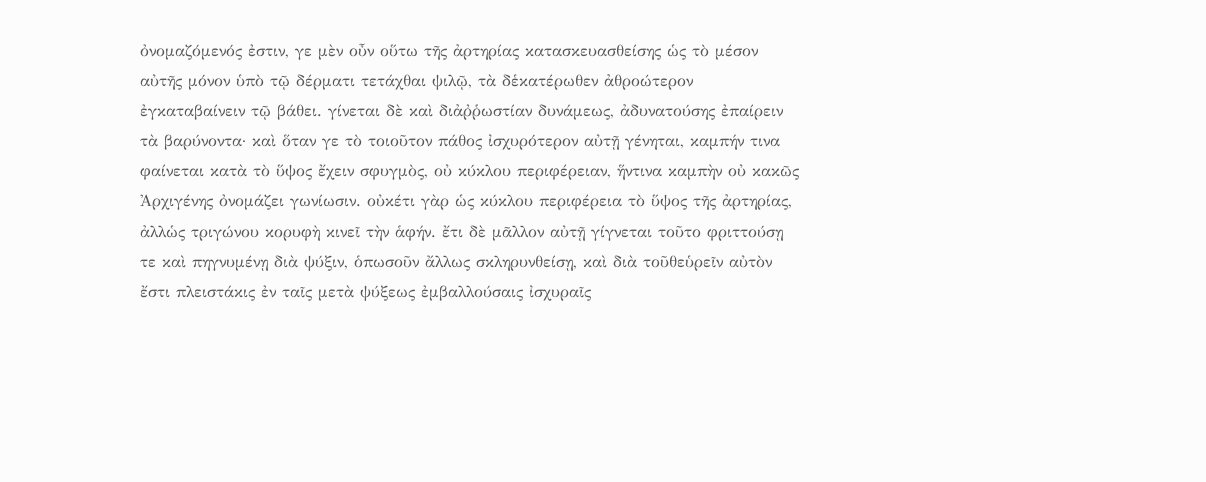ὀνομαζόμενός ἐστιν, γε μὲν οὖν οὕτω τῆς ἀρτηρίας κατασκευασθείσης ὡς τὸ μέσον αὐτῆς μόνον ὑπὸ τῷ δέρματι τετάχθαι ψιλῷ, τὰ δἑκατέρωθεν ἀθροώτερον ἐγκαταβαίνειν τῷ βάθει. γίνεται δὲ καὶ διἀῤῥωστίαν δυνάμεως, ἀδυνατούσης ἐπαίρειν τὰ βαρύνοντα· καὶ ὅταν γε τὸ τοιοῦτον πάθος ἰσχυρότερον αὐτῇ γένηται, καμπήν τινα φαίνεται κατὰ τὸ ὕψος ἔχειν σφυγμὸς, οὐ κύκλου περιφέρειαν, ἥντινα καμπὴν οὐ κακῶς Ἀρχιγένης ὀνομάζει γωνίωσιν. οὐκέτι γὰρ ὡς κύκλου περιφέρεια τὸ ὕψος τῆς ἀρτηρίας, ἀλλὡς τριγώνου κορυφὴ κινεῖ τὴν ἁφήν. ἔτι δὲ μᾶλλον αὐτῇ γίγνεται τοῦτο φριττούσῃ τε καὶ πηγνυμένῃ διὰ ψύξιν, ὁπωσοῦν ἄλλως σκληρυνθείσῃ, καὶ διὰ τοῦθεὑρεῖν αὐτὸν ἔστι πλειστάκις ἐν ταῖς μετὰ ψύξεως ἐμβαλλούσαις ἰσχυραῖς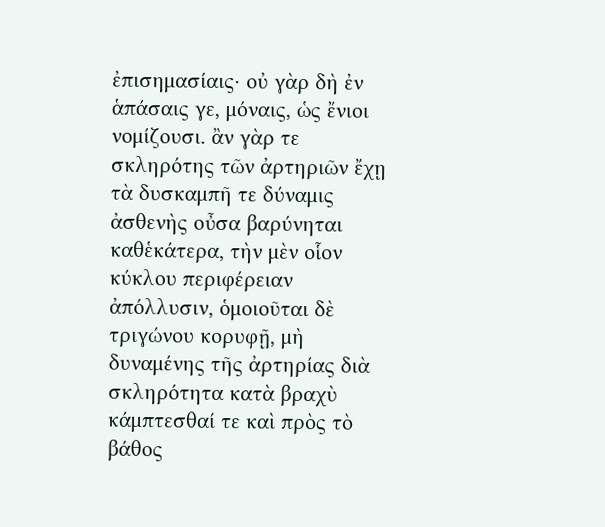ἐπισημασίαις· οὐ γὰρ δὴ ἐν ἁπάσαις γε, μόναις, ὡς ἔνιοι νομίζουσι. ἂν γὰρ τε σκληρότης τῶν ἀρτηριῶν ἔχῃ τὰ δυσκαμπῆ τε δύναμις ἀσθενὴς οὖσα βαρύνηται καθἑκάτερα, τὴν μὲν οἷον κύκλου περιφέρειαν ἀπόλλυσιν, ὁμοιοῦται δὲ τριγώνου κορυφῇ, μὴ δυναμένης τῆς ἀρτηρίας διὰ σκληρότητα κατὰ βραχὺ κάμπτεσθαί τε καὶ πρὸς τὸ βάθος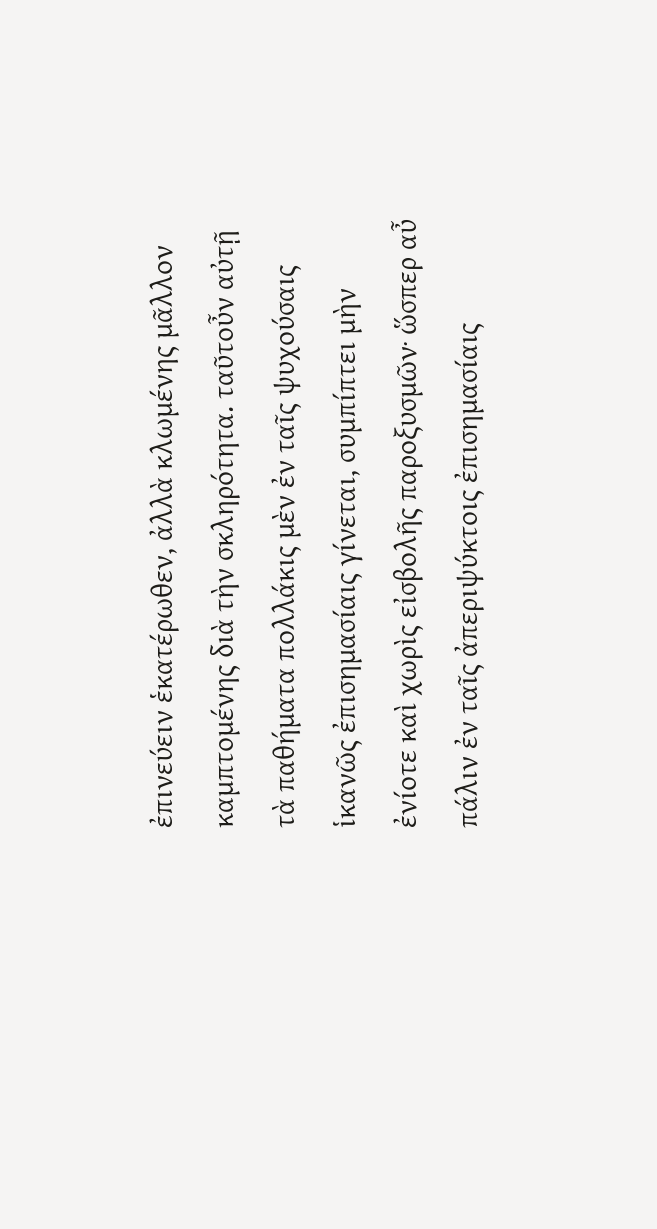ἐπινεύειν ἑκατέρωθεν, ἀλλὰ κλωμένης μᾶλλον καμπτομένης διὰ τὴν σκληρότητα. ταῦτοὖν αὐτῇ τὰ παθήματα πολλάκις μὲν ἐν ταῖς ψυχούσαις ἱκανῶς ἐπισημασίαις γίνεται, συμπίπτει μὴν ἐνίοτε καὶ χωρὶς εἰσβολῆς παροξυσμῶν· ὥσπερ αὖ πάλιν ἐν ταῖς ἀπεριψύκτοις ἐπισημασίαις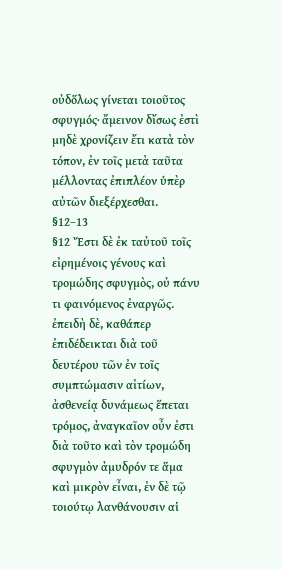οὐδὅλως γίνεται τοιοῦτος σφυγμός· ἄμεινον δἴσως ἐστὶ μηδὲ χρονίζειν ἔτι κατὰ τὸν τόπον, ἐν τοῖς μετὰ ταῦτα μέλλοντας ἐπιπλέον ὑπὲρ αὐτῶν διεξέρχεσθαι.
§12–13
§12 Ἔστι δὲ ἐκ ταὐτοῦ τοῖς εἰρημένοις γένους καὶ τρομώδης σφυγμὸς, οὐ πάνυ τι φαινόμενος ἐναργῶς. ἐπειδὴ δὲ, καθάπερ ἐπιδέδεικται διὰ τοῦ δευτέρου τῶν ἐν τοῖς  συμπτώμασιν αἰτίων, ἀσθενείᾳ δυνάμεως ἕπεται τρόμος, ἀναγκαῖον οὖν ἐστι διὰ τοῦτο καὶ τὸν τρομώδη σφυγμὸν ἀμυδρόν τε ἅμα καὶ μικρὸν εἶναι, ἐν δὲ τῷ τοιούτῳ λανθάνουσιν αἱ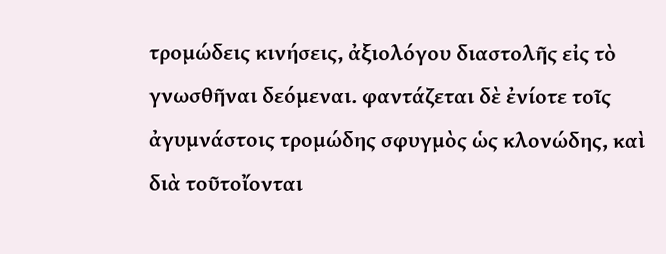τρομώδεις κινήσεις, ἀξιολόγου διαστολῆς εἰς τὸ γνωσθῆναι δεόμεναι. φαντάζεται δὲ ἐνίοτε τοῖς ἀγυμνάστοις τρομώδης σφυγμὸς ὡς κλονώδης, καὶ διὰ τοῦτοἴονται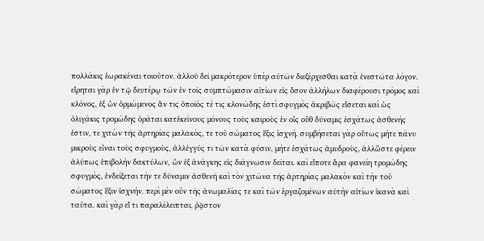πολλάκις ἑωρακέναι τοιοῦτον. ἀλλοὐ δεῖ μακρότερον ὑπὲρ αὐτῶν διεξέρχεσθαι κατὰ ἐνεστῶτα λόγον. εἴρηται γὰρ ἐν τῷ δευτέρῳ τῶν ἐν τοῖς συμπτώμασιν αἰτίων εἰς ὅσον ἀλλήλων διαφέρουσι τρόμος καὶ κλόνος, ἐξ ὧν ὁρμώμενος ἄν τις ὁποῖός τέ τις κλονώδης ἐστὶ σφυγμὸς ἀκριβῶς εἴσεται καὶ ὡς ὀλιγάκις τρομώδης ὁρᾶται κατἐκείνους μόνους τοὺς καιροὺς ἐν οἷς οὔθ δύναμις ἐσχάτως ἀσθενής ἐστιν, τε χιτὼν τῆς ἀρτηρίας μαλακὸς, τε τοῦ σώματος ἕξις ἰσχνή. συμβήσεται γὰρ οὕτως μήτε πάνυ μικροὺς εἶναι τοὺς σφυγμοὺς, ἀλλἐγγύς τι τῶν κατὰ φύσιν, μήτε ἐσχάτως ἀμυδροὺς, ἀλλὥστε φέρειν ἀλύπως ἐπιβολὴν δακτύλων, ὧν ἐξ ἀνάγκης εἰς διάγνωσιν δεῖται. καὶ εἴποτε ἄρα φανείη τρομώδης σφυγμὸς, ἐνδείξεται τήν τε δύναμιν ἀσθενῆ καὶ τὸν χιτῶνα τῆς ἀρτηρίας μαλακὸν καὶ τὴν τοῦ σώματος ἕξιν ἰσχνήν. περὶ μὲν οὖν τῆς ἀνωμαλίας τε καὶ τῶν ἐργαζομένων αὐτὴν αἰτίων ἱκανὰ καὶ ταῦτα. καὶ γὰρ εἴ τι παραλέλειπται, ῥᾷστον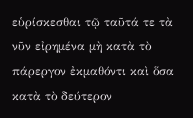εὑρίσκεσθαι τῷ ταῦτά τε τὰ νῦν εἰρημένα μὴ κατὰ τὸ πάρεργον ἐκμαθόντι καὶ ὅσα κατὰ τὸ δεύτερον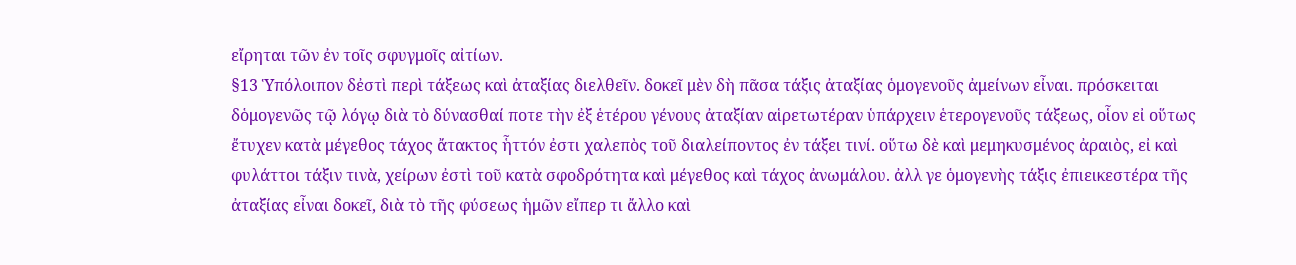εἴρηται τῶν ἐν τοῖς σφυγμοῖς αἰτίων.
§13 Ὑπόλοιπον δἐστὶ περὶ τάξεως καὶ ἀταξίας διελθεῖν. δοκεῖ μὲν δὴ πᾶσα τάξις ἀταξίας ὁμογενοῦς ἀμείνων εἶναι. πρόσκειται δὁμογενῶς τῷ λόγῳ διὰ τὸ δύνασθαί ποτε τὴν ἐξ ἑτέρου γένους ἀταξίαν αἱρετωτέραν ὑπάρχειν ἑτερογενοῦς τάξεως, οἷον εἰ οὕτως ἔτυχεν κατὰ μέγεθος τάχος ἄτακτος ἧττόν ἐστι χαλεπὸς τοῦ διαλείποντος ἐν τάξει τινί. οὕτω δὲ καὶ μεμηκυσμένος ἀραιὸς, εἰ καὶ φυλάττοι τάξιν τινὰ, χείρων ἐστὶ τοῦ κατὰ σφοδρότητα καὶ μέγεθος καὶ τάχος ἀνωμάλου. ἀλλ γε ὁμογενὴς τάξις ἐπιεικεστέρα τῆς ἀταξίας εἶναι δοκεῖ, διὰ τὸ τῆς φύσεως ἡμῶν εἴπερ τι ἄλλο καὶ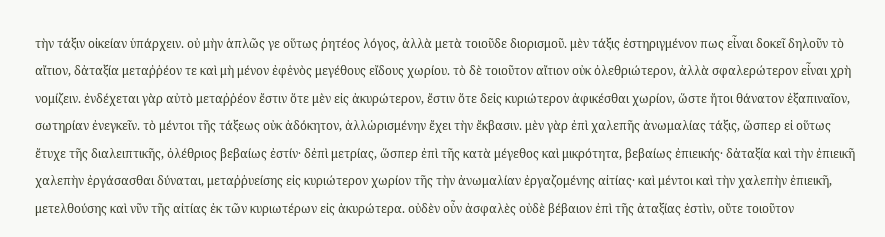τὴν τάξιν οἰκείαν ὑπάρχειν. οὐ μὴν ἁπλῶς γε οὕτως ῥητέος λόγος, ἀλλὰ μετὰ τοιοῦδε διορισμοῦ. μὲν τάξις ἐστηριγμένον πως εἶναι δοκεῖ δηλοῦν τὸ αἴτιον, δἀταξία μεταῤῥέον τε καὶ μὴ μένον ἐφἑνὸς μεγέθους εἴδους χωρίου. τὸ δὲ τοιοῦτον αἴτιον οὐκ ὀλεθριώτερον, ἀλλὰ σφαλερώτερον εἶναι χρὴ νομίζειν. ἐνδέχεται γὰρ αὐτὸ μεταῤῥέον ἔστιν ὅτε μὲν εἰς ἀκυρώτερον, ἔστιν ὅτε δεἰς κυριώτερον ἀφικέσθαι χωρίον, ὥστε ἤτοι θάνατον ἐξαπιναῖον, σωτηρίαν ἐνεγκεῖν. τὸ μέντοι τῆς τάξεως οὐκ ἀδόκητον, ἀλλὡρισμένην ἔχει τὴν ἔκβασιν. μὲν γὰρ ἐπὶ χαλεπῆς ἀνωμαλίας τάξις, ὥσπερ εἰ οὕτως ἔτυχε τῆς διαλειπτικῆς, ὀλέθριος βεβαίως ἐστίν· δἐπὶ μετρίας, ὥσπερ ἐπὶ τῆς κατὰ μέγεθος καὶ μικρότητα, βεβαίως ἐπιεικής· δἀταξία καὶ τὴν ἐπιεικῆ χαλεπὴν ἐργάσασθαι δύναται, μεταῤῥυείσης εἰς κυριώτερον χωρίον τῆς τὴν ἀνωμαλίαν ἐργαζομένης αἰτίας· καὶ μέντοι καὶ τὴν χαλεπὴν ἐπιεικῆ, μετελθούσης καὶ νῦν τῆς αἰτίας ἐκ τῶν κυριωτέρων εἰς ἀκυρώτερα. οὐδὲν οὖν ἀσφαλὲς οὐδὲ βέβαιον ἐπὶ τῆς ἀταξίας ἐστὶν, οὔτε τοιοῦτον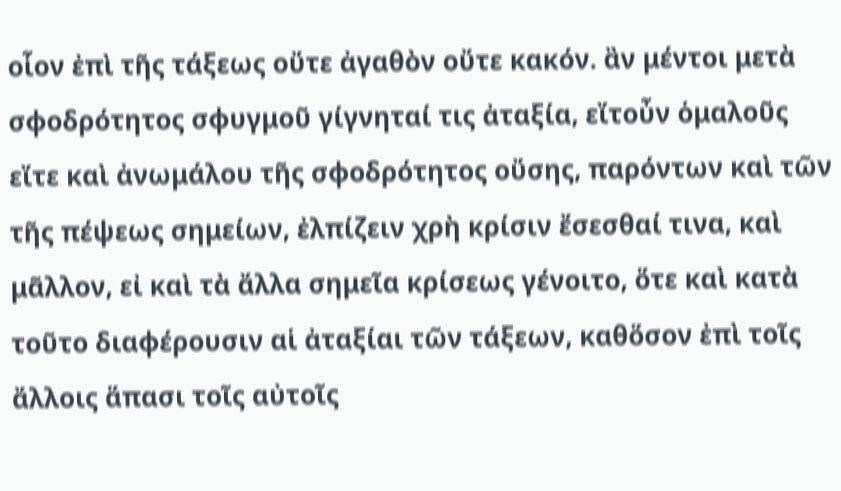οἷον ἐπὶ τῆς τάξεως οὔτε ἀγαθὸν οὔτε κακόν. ἂν μέντοι μετὰ σφοδρότητος σφυγμοῦ γίγνηταί τις ἀταξία, εἴτοὖν ὁμαλοῦς εἴτε καὶ ἀνωμάλου τῆς σφοδρότητος οὔσης, παρόντων καὶ τῶν τῆς πέψεως σημείων, ἐλπίζειν χρὴ κρίσιν ἔσεσθαί τινα, καὶ μᾶλλον, εἰ καὶ τὰ ἄλλα σημεῖα κρίσεως γένοιτο, ὅτε καὶ κατὰ τοῦτο διαφέρουσιν αἱ ἀταξίαι τῶν τάξεων, καθὅσον ἐπὶ τοῖς ἄλλοις ἅπασι τοῖς αὐτοῖς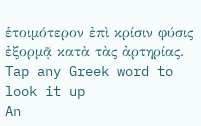ἑτοιμότερον ἐπὶ κρίσιν φύσις ἐξορμᾷ κατὰ τὰς ἀρτηρίας.
Tap any Greek word to look it up
An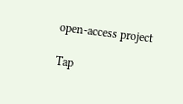open-access project

Tap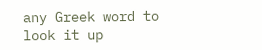any Greek word to look it up